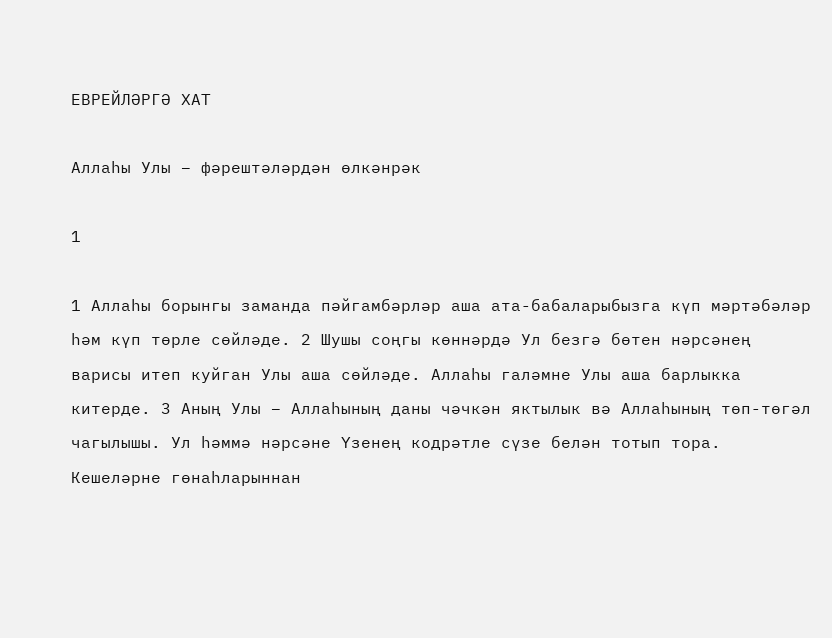ЕВРЕЙЛӘРГӘ ХАТ

Аллаһы Улы – фәрештәләрдән ѳлкәнрәк

1

1 Аллаһы борынгы заманда пәйгамбәрләр аша ата-бабаларыбызга күп мәртәбәләр һәм күп тѳрле сѳйләде. 2 Шушы соңгы кѳннәрдә Ул безгә бѳтен нәрсәнең варисы итеп куйган Улы аша сѳйләде. Аллаһы галәмне Улы аша барлыкка китерде. 3 Аның Улы – Аллаһының даны чәчкән яктылык вә Аллаһының тѳп-тѳгәл чагылышы. Ул һәммә нәрсәне Үзенең кодрәтле сүзе белән тотып тора. Кешеләрне гѳнаһларыннан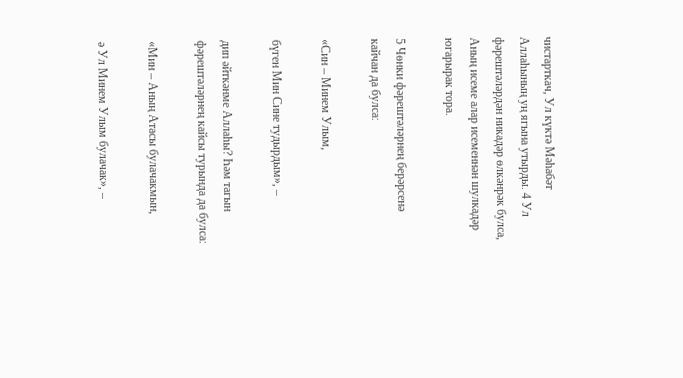чистарткач, Ул күктә Мәһабәт Аллаһының уң ягына утырды. 4 Ул фәрештәләрдән никадәр ѳлкәнрәк булса, Аның исеме алар исеменнән шулкадәр югарырак тора.

5 Чѳнки фәрештәләрнең берәрсенә кайчан да булса:

«Син – Минем Улым,

бүген Мин Сине тудырдым», –

дип әйткәнме Аллаһы? Һәм тагын фәрештәләрнең кайсы турында да булса:

«Мин – Аның Атасы булачакмын,

ә Ул Минем Улым булачак», –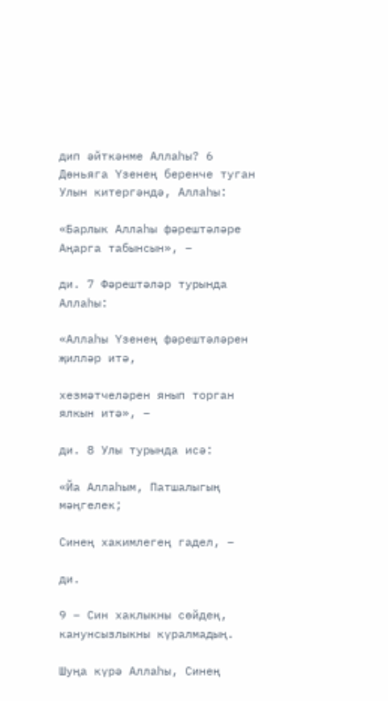дип әйткәнме Аллаһы? 6 Дѳньяга Үзенең беренче туган Улын китергәндә, Аллаһы:

«Барлык Аллаһы фәрештәләре Аңарга табынсын», –

ди. 7 Фәрештәләр турында Аллаһы:

«Аллаһы Үзенең фәрештәләрен җилләр итә,

хезмәтчеләрен янып торган ялкын итә», –

ди. 8 Улы турында исә:

«Йа Аллаһым, Патшалыгың мәңгелек;

Синең хакимлегең гадел, –

ди.

9 – Син хаклыкны сѳйдең, канунсызлыкны күралмадың.

Шуңа күрә Аллаһы, Синең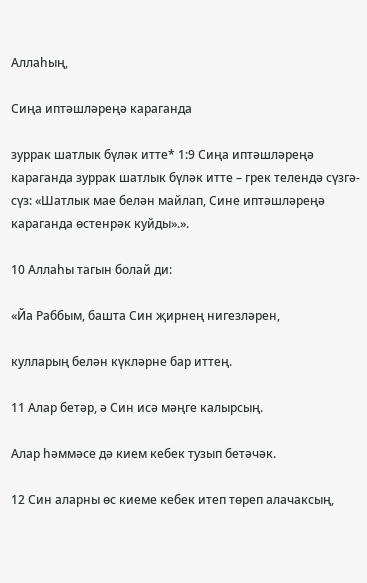Аллаһың,

Сиңа иптәшләреңә караганда

зуррак шатлык бүләк итте* 1:9 Сиңа иптәшләреңә караганда зуррак шатлык бүләк итте – грек телендә сүзгә-сүз: «Шатлык мае белән майлап, Сине иптәшләреңә караганда ѳстенрәк куйды».».

10 Аллаһы тагын болай ди:

«Йа Раббым, башта Син җирнең нигезләрен,

кулларың белән күкләрне бар иттең.

11 Алар бетәр, ә Син исә мәңге калырсың.

Алар һәммәсе дә кием кебек тузып бетәчәк.

12 Син аларны ѳс киеме кебек итеп тѳреп алачаксың,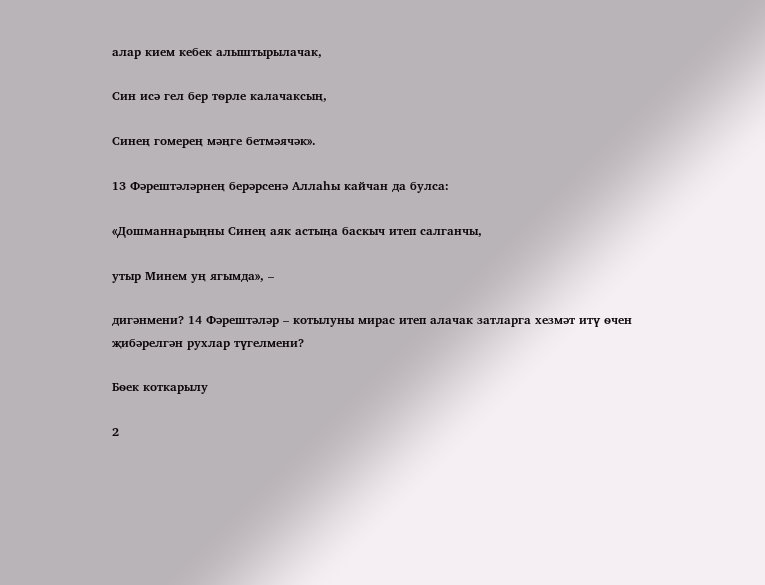алар кием кебек алыштырылачак,

Син исә гел бер тѳрле калачаксың,

Синең гомерең мәңге бетмәячәк».

13 Фәрештәләрнең берәрсенә Аллаһы кайчан да булса:

«Дошманнарыңны Синең аяк астыңа баскыч итеп салганчы,

утыр Минем уң ягымда», –

дигәнмени? 14 Фәрештәләр – котылуны мирас итеп алачак затларга хезмәт итү ѳчен җибәрелгән рухлар түгелмени?

Бѳек коткарылу

2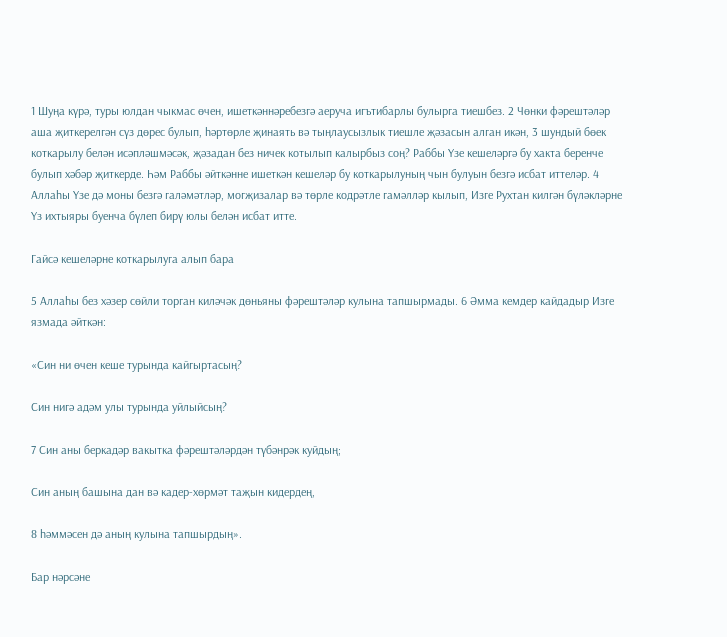1 Шуңа күрә, туры юлдан чыкмас ѳчен, ишеткәннәребезгә аеруча игътибарлы булырга тиешбез. 2 Чѳнки фәрештәләр аша җиткерелгән сүз дѳрес булып, һәртѳрле җинаять вә тыңлаусызлык тиешле җәзасын алган икән, 3 шундый бѳек коткарылу белән исәпләшмәсәк, җәзадан без ничек котылып калырбыз соң? Раббы Үзе кешеләргә бу хакта беренче булып хәбәр җиткерде. Һәм Раббы әйткәнне ишеткән кешеләр бу коткарылуның чын булуын безгә исбат иттеләр. 4 Аллаһы Үзе дә моны безгә галәмәтләр, могҗизалар вә тѳрле кодрәтле гамәлләр кылып, Изге Рухтан килгән бүләкләрне Үз ихтыяры буенча бүлеп бирү юлы белән исбат итте.

Гайсә кешеләрне коткарылуга алып бара

5 Аллаһы без хәзер сѳйли торган киләчәк дѳньяны фәрештәләр кулына тапшырмады. 6 Әмма кемдер кайдадыр Изге язмада әйткән:

«Син ни ѳчен кеше турында кайгыртасың?

Син нигә адәм улы турында уйлыйсың?

7 Син аны беркадәр вакытка фәрештәләрдән түбәнрәк куйдың;

Син аның башына дан вә кадер-хѳрмәт таҗын кидердең,

8 һәммәсен дә аның кулына тапшырдың».

Бар нәрсәне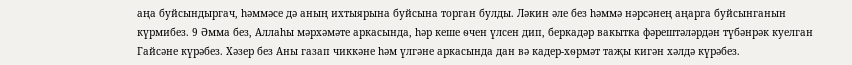аңа буйсындыргач, һәммәсе дә аның ихтыярына буйсына торган булды. Ләкин әле без һәммә нәрсәнең аңарга буйсынганын күрмибез. 9 Әмма без, Аллаһы мәрхәмәте аркасында, һәр кеше ѳчен үлсен дип, беркадәр вакытка фәрештәләрдән түбәнрәк куелган Гайсәне күрәбез. Хәзер без Аны газап чиккәне һәм үлгәне аркасында дан вә кадер-хѳрмәт таҗы кигән хәлдә күрәбез.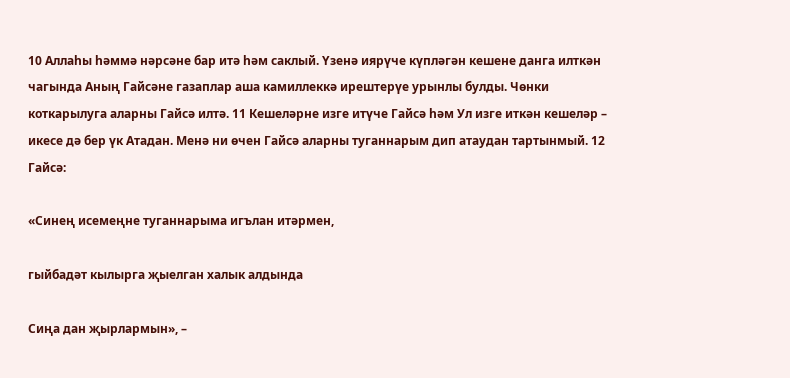10 Аллаһы һәммә нәрсәне бар итә һәм саклый. Үзенә иярүче күпләгән кешене данга илткән чагында Аның Гайсәне газаплар аша камиллеккә ирештерүе урынлы булды. Чѳнки коткарылуга аларны Гайсә илтә. 11 Кешеләрне изге итүче Гайсә һәм Ул изге иткән кешеләр – икесе дә бер үк Атадан. Менә ни ѳчен Гайсә аларны туганнарым дип атаудан тартынмый. 12 Гайсә:

«Синең исемеңне туганнарыма игълан итәрмен,

гыйбадәт кылырга җыелган халык алдында

Сиңа дан җырлармын», –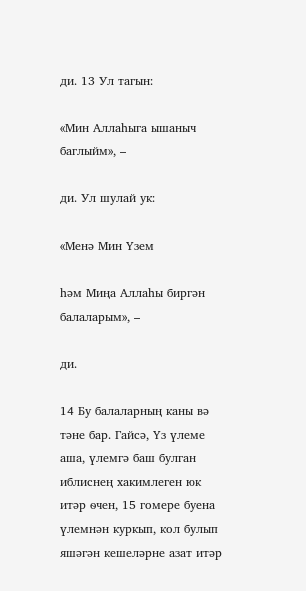ди. 13 Ул тагын:

«Мин Аллаһыга ышаныч баглыйм», –

ди. Ул шулай ук:

«Менә Мин Үзем

һәм Миңа Аллаһы биргән балаларым», –

ди.

14 Бу балаларның каны вә тәне бар. Гайсә, Үз үлеме аша, үлемгә баш булган иблиснең хакимлеген юк итәр ѳчен, 15 гомере буена үлемнән куркып, кол булып яшәгән кешеләрне азат итәр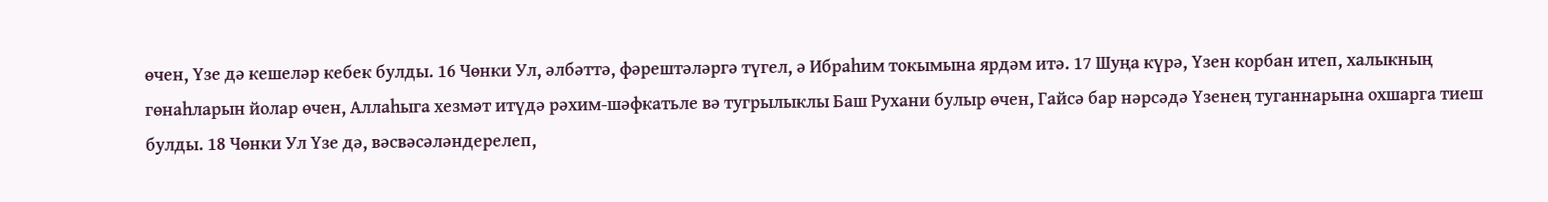ѳчен, Үзе дә кешеләр кебек булды. 16 Чѳнки Ул, әлбәттә, фәрештәләргә түгел, ә Ибраһим токымына ярдәм итә. 17 Шуңа күрә, Үзен корбан итеп, халыкның гѳнаһларын йолар ѳчен, Аллаһыга хезмәт итүдә рәхим-шәфкатьле вә тугрылыклы Баш Рухани булыр ѳчен, Гайсә бар нәрсәдә Үзенең туганнарына охшарга тиеш булды. 18 Чѳнки Ул Үзе дә, вәсвәсәләндерелеп,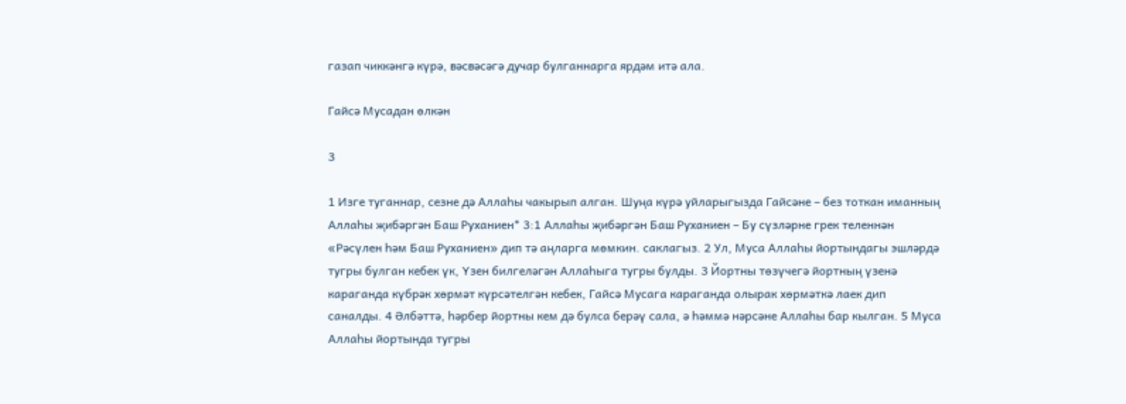газап чиккәнгә күрә, вәсвәсәгә дучар булганнарга ярдәм итә ала.

Гайсә Мусадан ѳлкән

3

1 Изге туганнар, сезне дә Аллаһы чакырып алган. Шуңа күрә уйларыгызда Гайсәне – без тоткан иманның Аллаһы җибәргән Баш Руханиен* 3:1 Аллаһы җибәргән Баш Руханиен – Бу сүзләрне грек теленнән «Рәсүлен һәм Баш Руханиен» дип тә аңларга мѳмкин. саклагыз. 2 Ул, Муса Аллаһы йортындагы эшләрдә тугры булган кебек үк, Үзен билгеләгән Аллаһыга тугры булды. 3 Йортны тѳзүчегә йортның үзенә караганда күбрәк хѳрмәт күрсәтелгән кебек, Гайсә Мусага караганда олырак хѳрмәткә лаек дип саналды. 4 Әлбәттә, һәрбер йортны кем дә булса берәү сала, ә һәммә нәрсәне Аллаһы бар кылган. 5 Муса Аллаһы йортында тугры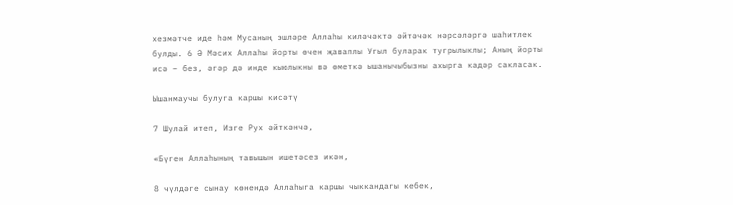хезмәтче иде һәм Мусаның эшләре Аллаһы киләчәктә әйтәчәк нәрсәләргә шаһитлек булды. 6 Ә Мәсих Аллаһы йорты ѳчен җаваплы Угыл буларак тугрылыклы; Аның йорты исә – без, әгәр дә инде кыюлыкны вә ѳметкә ышанычыбызны ахырга кадәр сакласак.

Ышанмаучы булуга каршы кисәтү

7 Шулай итеп, Изге Рух әйткәнчә,

«Бүген Аллаһының тавышын ишетәсез икән,

8 чүлдәге сынау кѳнендә Аллаһыга каршы чыккандагы кебек,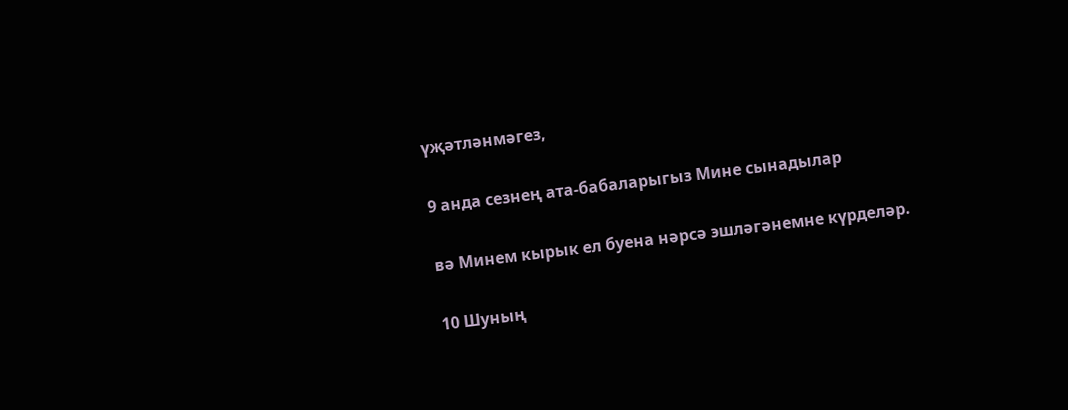үҗәтләнмәгез,

9 анда сезнең ата-бабаларыгыз Мине сынадылар

вә Минем кырык ел буена нәрсә эшләгәнемне күрделәр.

10 Шуның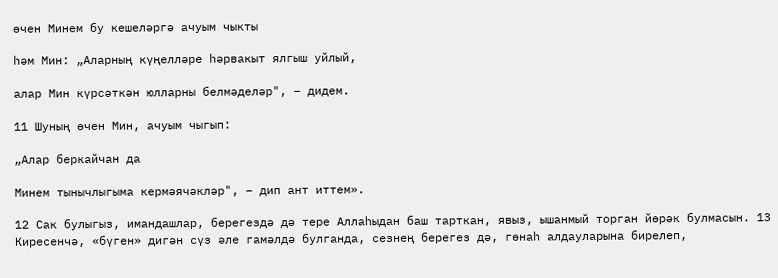ѳчен Минем бу кешеләргә ачуым чыкты

һәм Мин: „Аларның күңелләре һәрвакыт ялгыш уйлый,

алар Мин күрсәткән юлларны белмәделәр", – дидем.

11 Шуның ѳчен Мин, ачуым чыгып:

„Алар беркайчан да

Минем тынычлыгыма кермәячәкләр", – дип ант иттем».

12 Сак булыгыз, имандашлар, берегездә дә тере Аллаһыдан баш тарткан, явыз, ышанмый торган йѳрәк булмасын. 13 Киресенчә, «бүген» дигән сүз әле гамәлдә булганда, сезнең берегез дә, гѳнаһ алдауларына бирелеп,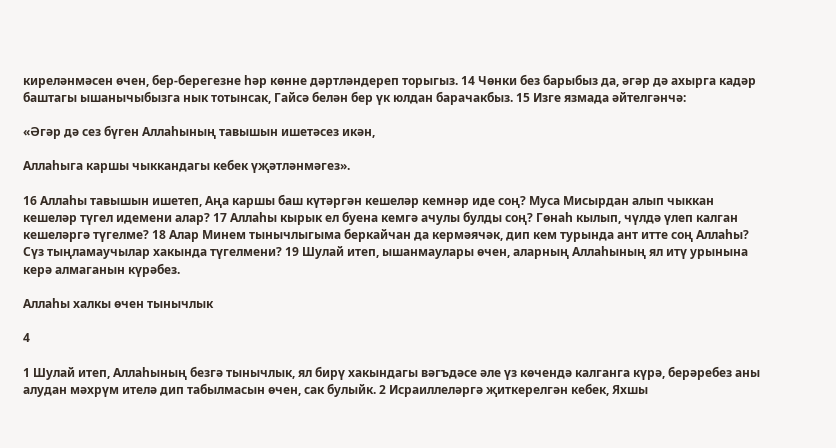киреләнмәсен ѳчен, бер-берегезне һәр кѳнне дәртләндереп торыгыз. 14 Чѳнки без барыбыз да, әгәр дә ахырга кадәр баштагы ышанычыбызга нык тотынсак, Гайсә белән бер үк юлдан барачакбыз. 15 Изге язмада әйтелгәнчә:

«Әгәр дә сез бүген Аллаһының тавышын ишетәсез икән,

Аллаһыга каршы чыккандагы кебек үҗәтләнмәгез».

16 Аллаһы тавышын ишетеп, Аңа каршы баш күтәргән кешеләр кемнәр иде соң? Муса Мисырдан алып чыккан кешеләр түгел идемени алар? 17 Аллаһы кырык ел буена кемгә ачулы булды соң? Гѳнаһ кылып, чүлдә үлеп калган кешеләргә түгелме? 18 Алар Минем тынычлыгыма беркайчан да кермәячәк, дип кем турында ант итте соң Аллаһы? Сүз тыңламаучылар хакында түгелмени? 19 Шулай итеп, ышанмаулары ѳчен, аларның Аллаһының ял итү урынына керә алмаганын күрәбез.

Аллаһы халкы ѳчен тынычлык

4

1 Шулай итеп, Аллаһының безгә тынычлык, ял бирү хакындагы вәгъдәсе әле үз кѳчендә калганга күрә, берәребез аны алудан мәхрүм ителә дип табылмасын ѳчен, сак булыйк. 2 Исраиллеләргә җиткерелгән кебек, Яхшы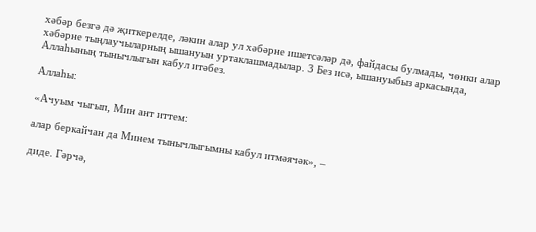хәбәр безгә дә җиткерелде, ләкин алар ул хәбәрне ишетсәләр дә, файдасы булмады, чѳнки алар хәбәрне тыңлаучыларның ышануын уртаклашмадылар. 3 Без исә, ышануыбыз аркасында, Аллаһының тынычлыгын кабул итәбез.

Аллаһы:

«Ачуым чыгып, Мин ант иттем:

алар беркайчан да Минем тынычлыгымны кабул итмәячәк», –

диде. Гәрчә,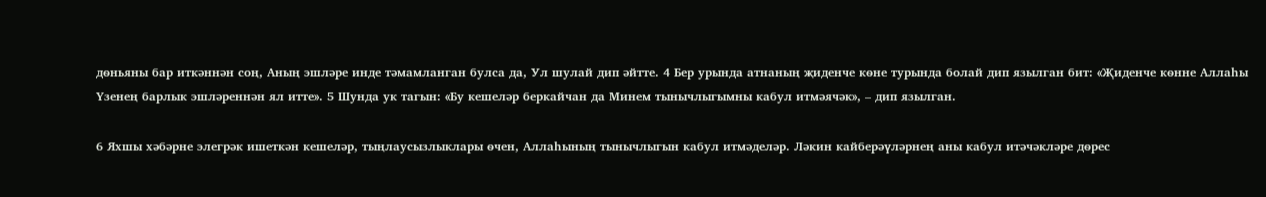дѳньяны бар иткәннән соң, Аның эшләре инде тәмамланган булса да, Ул шулай дип әйтте. 4 Бер урында атнаның җиденче кѳне турында болай дип язылган бит: «Җиденче кѳнне Аллаһы Үзенең барлык эшләреннән ял итте». 5 Шунда ук тагын: «Бу кешеләр беркайчан да Минем тынычлыгымны кабул итмәячәк», – дип язылган.

6 Яхшы хәбәрне элегрәк ишеткән кешеләр, тыңлаусызлыклары ѳчен, Аллаһының тынычлыгын кабул итмәделәр. Ләкин кайберәүләрнең аны кабул итәчәкләре дѳрес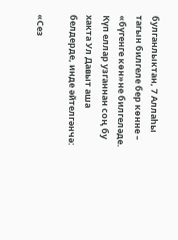булганлыктан, 7 Аллаһы тагын билгеле бер кѳнне – «бүгенге кѳн»не билгеләде. Күп еллар узганнан соң бу хакта Ул Давыт аша белдерде, инде әйтелгәнчә:

«Сез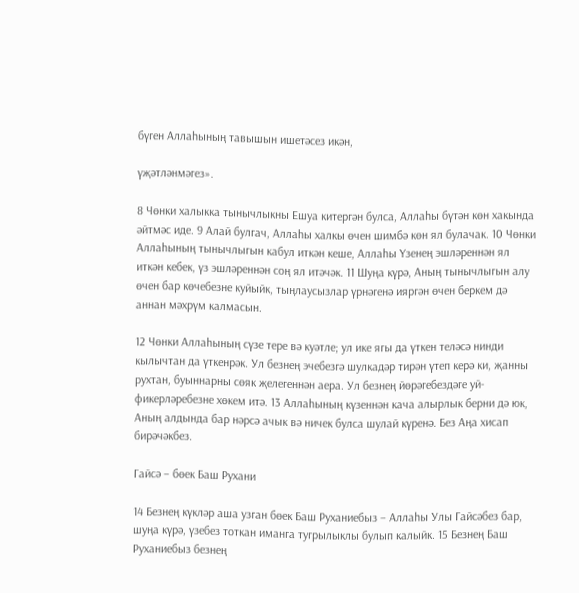бүген Аллаһының тавышын ишетәсез икән,

үҗәтләнмәгез».

8 Чѳнки халыкка тынычлыкны Ешуа китергән булса, Аллаһы бүтән кѳн хакында әйтмәс иде. 9 Алай булгач, Аллаһы халкы ѳчен шимбә кѳн ял булачак. 10 Чѳнки Аллаһының тынычлыгын кабул иткән кеше, Аллаһы Үзенең эшләреннән ял иткән кебек, үз эшләреннән соң ял итәчәк. 11 Шуңа күрә, Аның тынычлыгын алу ѳчен бар кѳчебезне куйыйк, тыңлаусызлар үрнәгенә ияргән ѳчен беркем дә аннан мәхрүм калмасын.

12 Чѳнки Аллаһының сүзе тере вә куәтле; ул ике ягы да үткен теләсә нинди кылычтан да үткенрәк. Ул безнең эчебезгә шулкадәр тирән үтеп керә ки, җанны рухтан, буыннарны сѳяк җелегеннән аера. Ул безнең йѳрәгебездәге уй-фикерләребезне хѳкем итә. 13 Аллаһының күзеннән кача алырлык берни дә юк, Аның алдында бар нәрсә ачык вә ничек булса шулай күренә. Без Аңа хисап бирәчәкбез.

Гайсә – бѳек Баш Рухани

14 Безнең күкләр аша узган бѳек Баш Руханиебыз – Аллаһы Улы Гайсәбез бар, шуңа күрә, үзебез тоткан иманга тугрылыклы булып калыйк. 15 Безнең Баш Руханиебыз безнең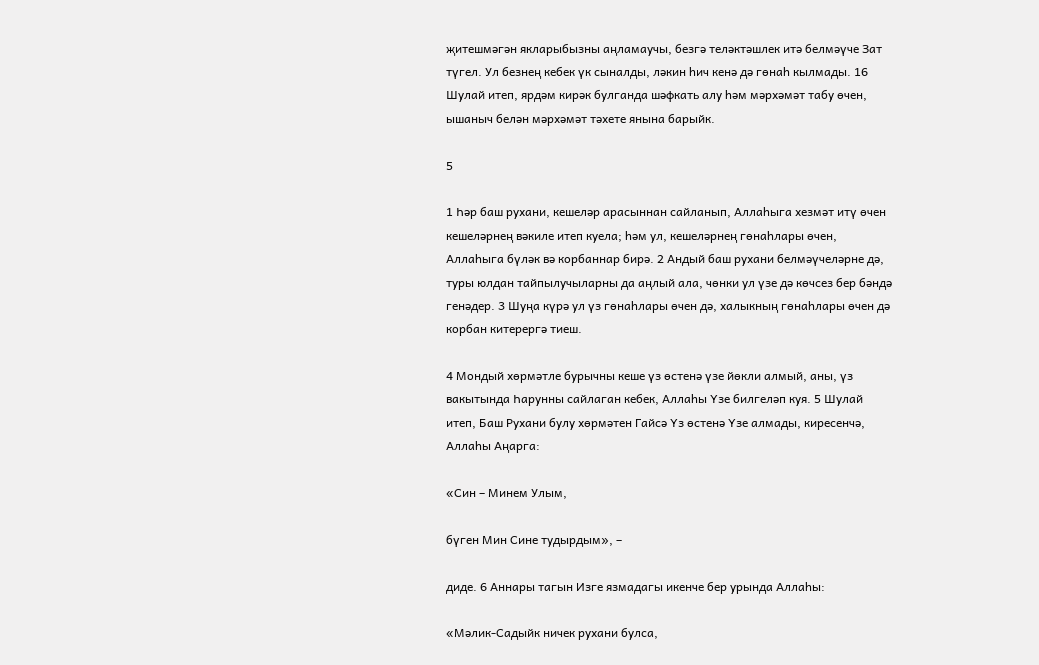җитешмәгән якларыбызны аңламаучы, безгә теләктәшлек итә белмәүче Зат түгел. Ул безнең кебек үк сыналды, ләкин һич кенә дә гѳнаһ кылмады. 16 Шулай итеп, ярдәм кирәк булганда шәфкать алу һәм мәрхәмәт табу ѳчен, ышаныч белән мәрхәмәт тәхете янына барыйк.

5

1 Һәр баш рухани, кешеләр арасыннан сайланып, Аллаһыга хезмәт итү ѳчен кешеләрнең вәкиле итеп куела; һәм ул, кешеләрнең гѳнаһлары ѳчен, Аллаһыга бүләк вә корбаннар бирә. 2 Андый баш рухани белмәүчеләрне дә, туры юлдан тайпылучыларны да аңлый ала, чѳнки ул үзе дә кѳчсез бер бәндә генәдер. 3 Шуңа күрә ул үз гѳнаһлары ѳчен дә, халыкның гѳнаһлары ѳчен дә корбан китерергә тиеш.

4 Мондый хѳрмәтле бурычны кеше үз ѳстенә үзе йѳкли алмый, аны, үз вакытында Һарунны сайлаган кебек, Аллаһы Үзе билгеләп куя. 5 Шулай итеп, Баш Рухани булу хѳрмәтен Гайсә Үз ѳстенә Үзе алмады, киресенчә, Аллаһы Аңарга:

«Син – Минем Улым,

бүген Мин Сине тудырдым», –

диде. 6 Аннары тагын Изге язмадагы икенче бер урында Аллаһы:

«Мәлик-Садыйк ничек рухани булса,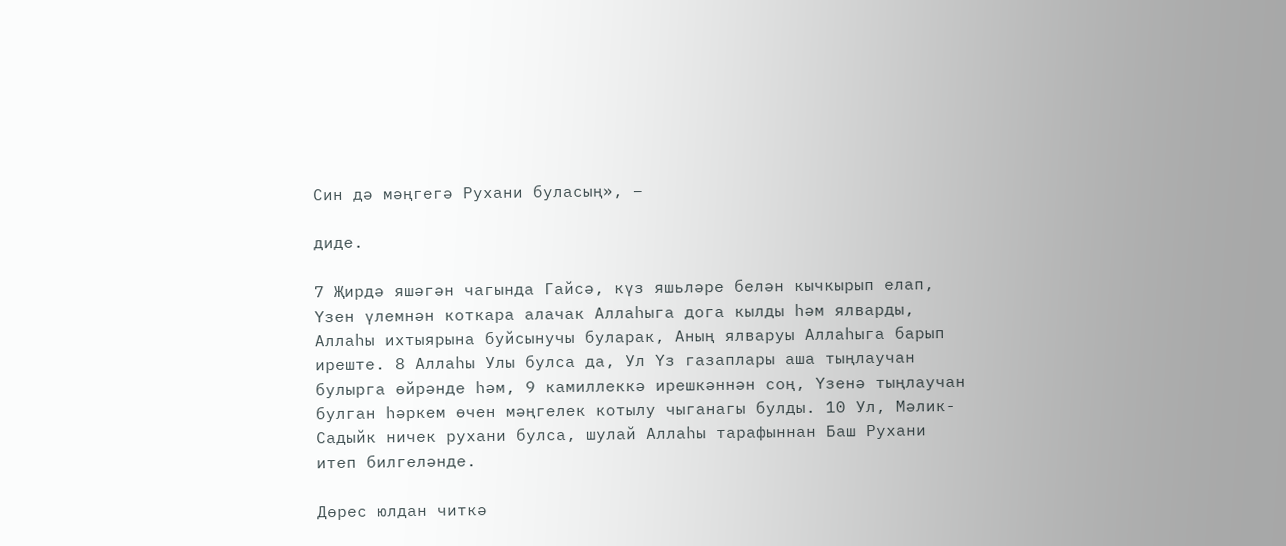Син дә мәңгегә Рухани буласың», –

диде.

7 Җирдә яшәгән чагында Гайсә, күз яшьләре белән кычкырып елап, Үзен үлемнән коткара алачак Аллаһыга дога кылды һәм ялварды, Аллаһы ихтыярына буйсынучы буларак, Аның ялваруы Аллаһыга барып иреште. 8 Аллаһы Улы булса да, Ул Үз газаплары аша тыңлаучан булырга ѳйрәнде һәм, 9 камиллеккә ирешкәннән соң, Үзенә тыңлаучан булган һәркем ѳчен мәңгелек котылу чыганагы булды. 10 Ул, Мәлик-Садыйк ничек рухани булса, шулай Аллаһы тарафыннан Баш Рухани итеп билгеләнде.

Дѳрес юлдан читкә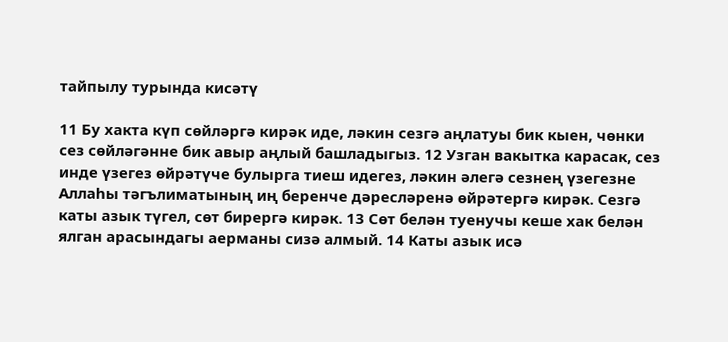тайпылу турында кисәтү

11 Бу хакта күп сѳйләргә кирәк иде, ләкин сезгә аңлатуы бик кыен, чѳнки сез сѳйләгәнне бик авыр аңлый башладыгыз. 12 Узган вакытка карасак, сез инде үзегез ѳйрәтүче булырга тиеш идегез, ләкин әлегә сезнең үзегезне Аллаһы тәгълиматының иң беренче дәресләренә ѳйрәтергә кирәк. Сезгә каты азык түгел, сѳт бирергә кирәк. 13 Сѳт белән туенучы кеше хак белән ялган арасындагы аерманы сизә алмый. 14 Каты азык исә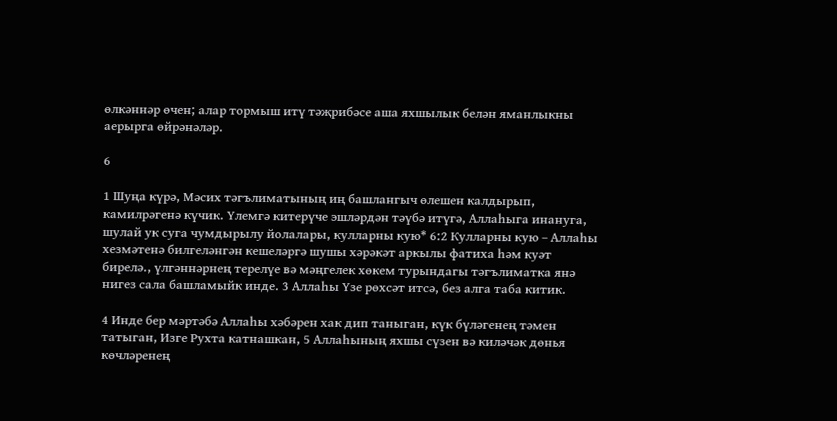ѳлкәннәр ѳчен; алар тормыш итү тәҗрибәсе аша яхшылык белән яманлыкны аерырга ѳйрәнәләр.

6

1 Шуңа күрә, Мәсих тәгълиматының иң башлангыч ѳлешен калдырып, камилрәгенә күчик. Үлемгә китерүче эшләрдән тәүбә итүгә, Аллаһыга инануга, шулай ук суга чумдырылу йолалары, кулларны кую* 6:2 Кулларны кую – Аллаһы хезмәтенә билгеләнгән кешеләргә шушы хәрәкәт аркылы фатиха һәм куәт бирелә., үлгәннәрнең терелүе вә мәңгелек хѳкем турындагы тәгълиматка янә нигез сала башламыйк инде. 3 Аллаһы Үзе рѳхсәт итсә, без алга таба китик.

4 Инде бер мәртәбә Аллаһы хәбәрен хак дип таныган, күк бүләгенең тәмен татыган, Изге Рухта катнашкан, 5 Аллаһының яхшы сүзен вә киләчәк дѳнья кѳчләренең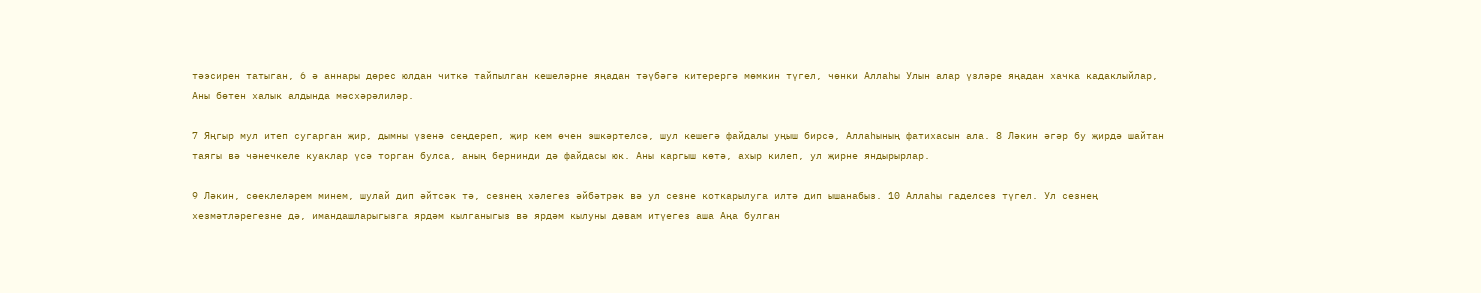тәэсирен татыган, 6 ә аннары дѳрес юлдан читкә тайпылган кешеләрне яңадан тәүбәгә китерергә мѳмкин түгел, чѳнки Аллаһы Улын алар үзләре яңадан хачка кадаклыйлар, Аны бѳтен халык алдында мәсхәрәлиләр.

7 Яңгыр мул итеп сугарган җир, дымны үзенә сеңдереп, җир кем ѳчен эшкәртелсә, шул кешегә файдалы уңыш бирсә, Аллаһының фатихасын ала. 8 Ләкин әгәр бу җирдә шайтан таягы вә чәнечкеле куаклар үсә торган булса, аның бернинди дә файдасы юк. Аны каргыш кѳтә, ахыр килеп, ул җирне яндырырлар.

9 Ләкин, сѳеклеләрем минем, шулай дип әйтсәк тә, сезнең хәлегез әйбәтрәк вә ул сезне коткарылуга илтә дип ышанабыз. 10 Аллаһы гаделсез түгел. Ул сезнең хезмәтләрегезне дә, имандашларыгызга ярдәм кылганыгыз вә ярдәм кылуны дәвам итүегез аша Аңа булган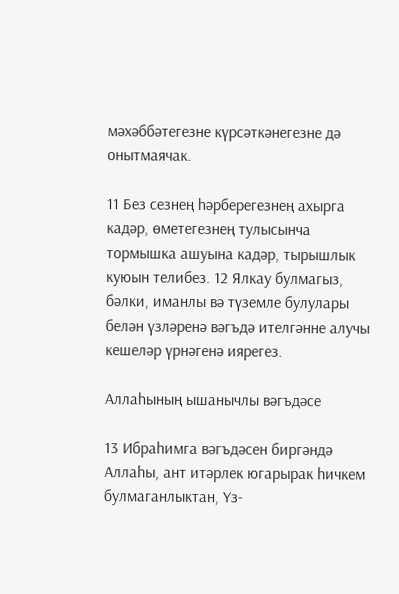мәхәббәтегезне күрсәткәнегезне дә онытмаячак.

11 Без сезнең һәрберегезнең ахырга кадәр, ѳметегезнең тулысынча тормышка ашуына кадәр, тырышлык куюын телибез. 12 Ялкау булмагыз, бәлки, иманлы вә түземле булулары белән үзләренә вәгъдә ителгәнне алучы кешеләр үрнәгенә иярегез.

Аллаһының ышанычлы вәгъдәсе

13 Ибраһимга вәгъдәсен биргәндә Аллаһы, ант итәрлек югарырак һичкем булмаганлыктан, Үз-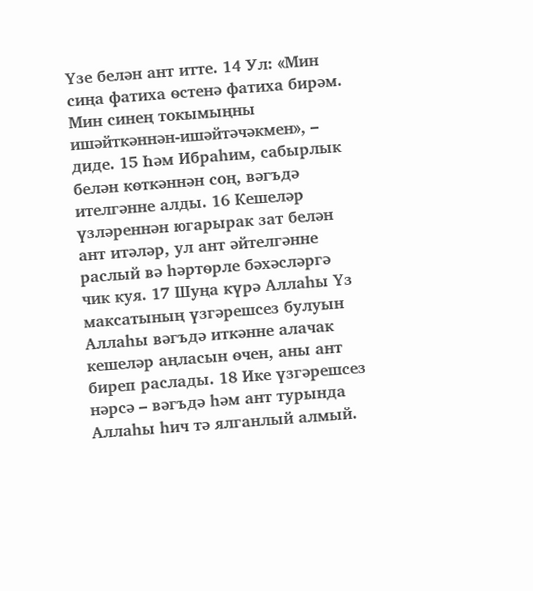Үзе белән ант итте. 14 Ул: «Мин сиңа фатиха ѳстенә фатиха бирәм. Мин синең токымыңны ишәйткәннән-ишәйтәчәкмен», – диде. 15 Һәм Ибраһим, сабырлык белән кѳткәннән соң, вәгъдә ителгәнне алды. 16 Кешеләр үзләреннән югарырак зат белән ант итәләр, ул ант әйтелгәнне раслый вә һәртѳрле бәхәсләргә чик куя. 17 Шуңа күрә Аллаһы Үз максатының үзгәрешсез булуын Аллаһы вәгъдә иткәнне алачак кешеләр аңласын ѳчен, аны ант биреп раслады. 18 Ике үзгәрешсез нәрсә – вәгъдә һәм ант турында Аллаһы һич тә ялганлый алмый.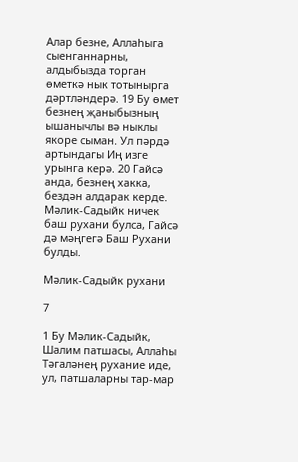Алар безне, Аллаһыга сыенганнарны, алдыбызда торган ѳметкә нык тотынырга дәртләндерә. 19 Бу ѳмет безнең җаныбызның ышанычлы вә ныклы якоре сыман. Ул пәрдә артындагы Иң изге урынга керә. 20 Гайсә анда, безнең хакка, бездән алдарак керде. Мәлик-Садыйк ничек баш рухани булса, Гайсә дә мәңгегә Баш Рухани булды.

Мәлик-Садыйк рухани

7

1 Бу Мәлик-Садыйк, Шалим патшасы, Аллаһы Тәгаләнең рухание иде, ул, патшаларны тар-мар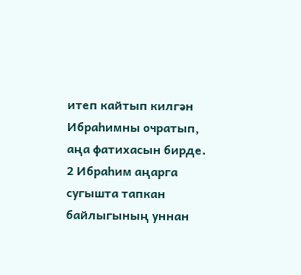итеп кайтып килгән Ибраһимны очратып, аңа фатихасын бирде. 2 Ибраһим аңарга сугышта тапкан байлыгының уннан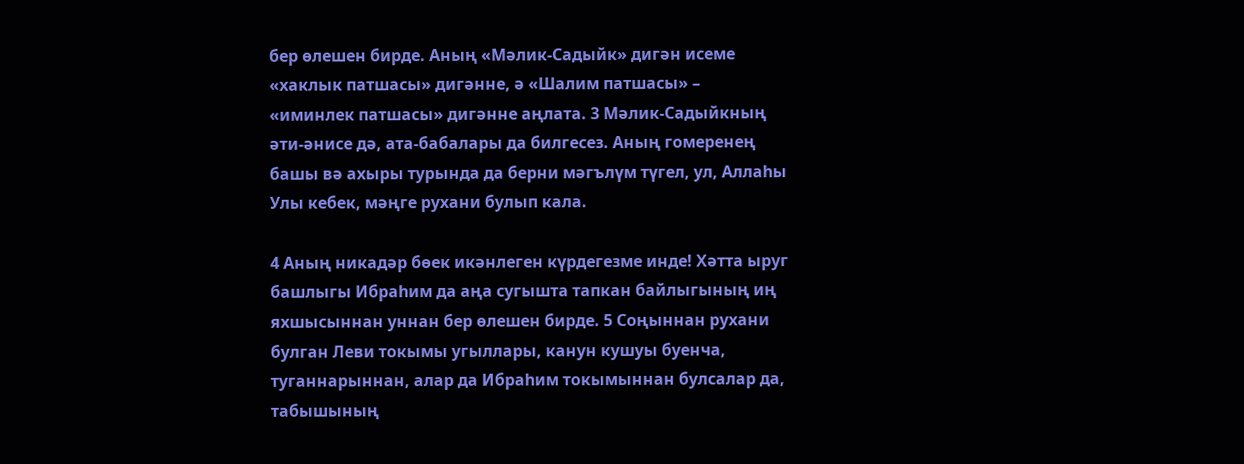бер ѳлешен бирде. Аның «Мәлик-Садыйк» дигән исеме «хаклык патшасы» дигәнне, ә «Шалим патшасы» – «иминлек патшасы» дигәнне аңлата. 3 Мәлик-Садыйкның әти-әнисе дә, ата-бабалары да билгесез. Аның гомеренең башы вә ахыры турында да берни мәгълүм түгел, ул, Аллаһы Улы кебек, мәңге рухани булып кала.

4 Аның никадәр бѳек икәнлеген күрдегезме инде! Хәтта ыруг башлыгы Ибраһим да аңа сугышта тапкан байлыгының иң яхшысыннан уннан бер ѳлешен бирде. 5 Соңыннан рухани булган Леви токымы угыллары, канун кушуы буенча, туганнарыннан, алар да Ибраһим токымыннан булсалар да, табышының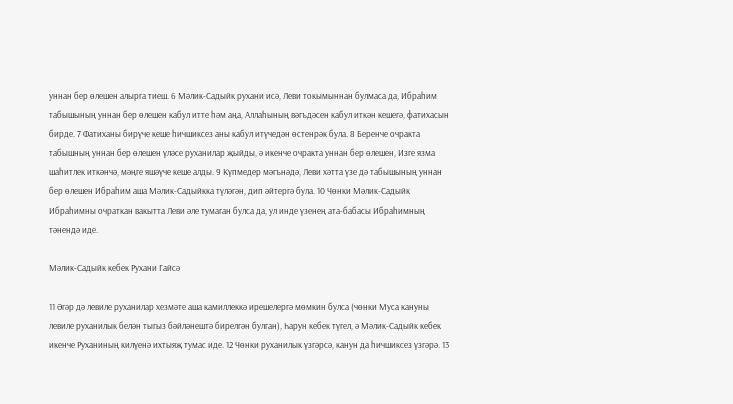уннан бер ѳлешен алырга тиеш. 6 Мәлик-Садыйк рухани исә, Леви токымыннан булмаса да, Ибраһим табышының уннан бер ѳлешен кабул итте һәм аңа, Аллаһының вәгъдәсен кабул иткән кешегә, фатихасын бирде. 7 Фатиханы бирүче кеше һичшиксез аны кабул итүчедән ѳстенрәк була. 8 Беренче очракта табышның уннан бер ѳлешен үләсе руханилар җыйды, ә икенче очракта уннан бер ѳлешен, Изге язма шаһитлек иткәнчә, мәңге яшәүче кеше алды. 9 Күпмедер мәгънәдә, Леви хәтта үзе дә табышының уннан бер ѳлешен Ибраһим аша Мәлик-Садыйкка түләгән, дип әйтергә була. 10 Чѳнки Мәлик-Садыйк Ибраһимны очраткан вакытта Леви әле тумаган булса да, ул инде үзенең ата-бабасы Ибраһимның тәнендә иде.

Мәлик-Садыйк кебек Рухани Гайсә

11 Әгәр дә левиле руханилар хезмәте аша камиллеккә ирешелергә мѳмкин булса (чѳнки Муса кануны левиле руханилык белән тыгыз бәйләнештә бирелгән булган), Һарун кебек түгел, ә Мәлик-Садыйк кебек икенче Руханиның килүенә ихтыяҗ тумас иде. 12 Чѳнки руханилык үзгәрсә, канун да һичшиксез үзгәрә. 13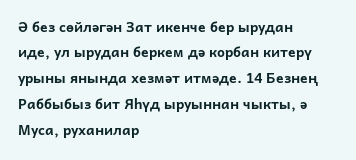Ә без сѳйләгән Зат икенче бер ырудан иде, ул ырудан беркем дә корбан китерү урыны янында хезмәт итмәде. 14 Безнең Раббыбыз бит Яһүд ыруыннан чыкты, ә Муса, руханилар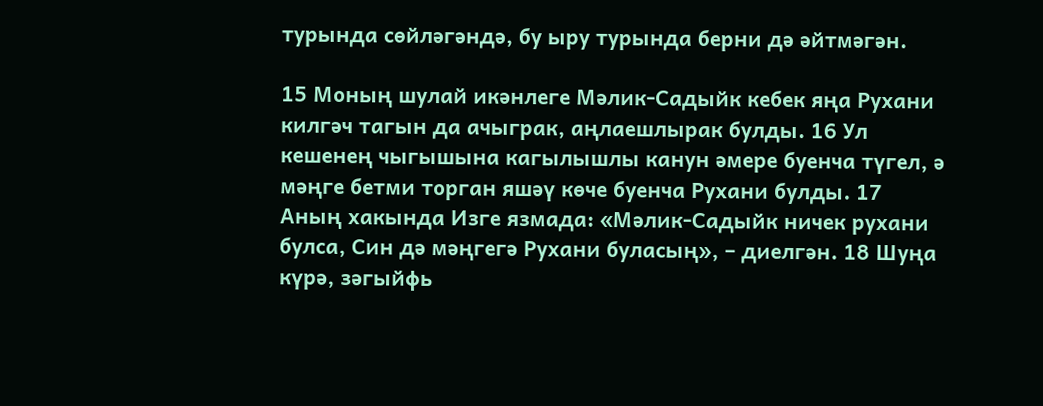турында сѳйләгәндә, бу ыру турында берни дә әйтмәгән.

15 Моның шулай икәнлеге Мәлик-Садыйк кебек яңа Рухани килгәч тагын да ачыграк, аңлаешлырак булды. 16 Ул кешенең чыгышына кагылышлы канун әмере буенча түгел, ә мәңге бетми торган яшәү кѳче буенча Рухани булды. 17 Аның хакында Изге язмада: «Мәлик-Садыйк ничек рухани булса, Син дә мәңгегә Рухани буласың», – диелгән. 18 Шуңа күрә, зәгыйфь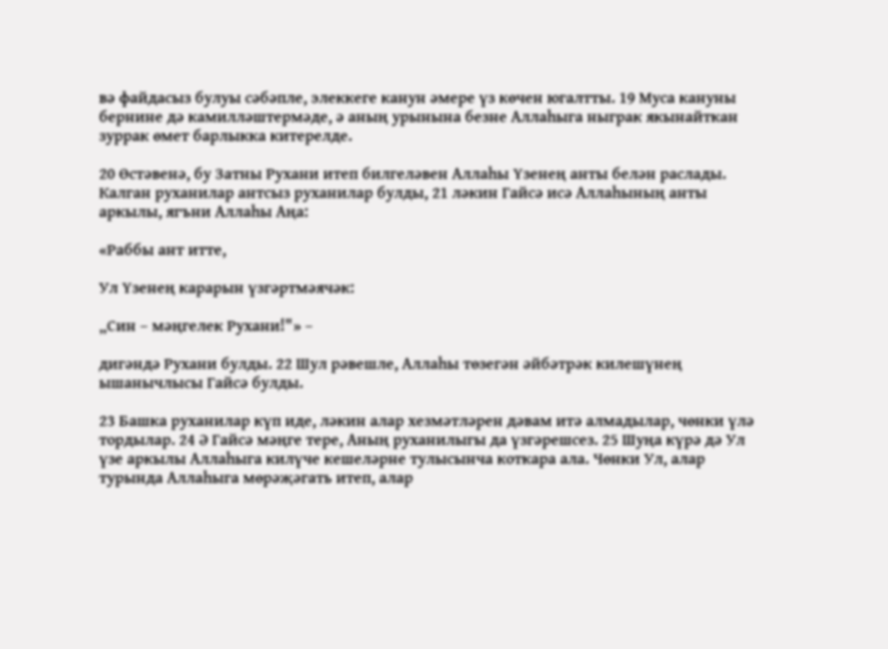вә файдасыз булуы сәбәпле, элеккеге канун әмере үз кѳчен югалтты. 19 Муса кануны бернине дә камилләштермәде, ә аның урынына безне Аллаһыга ныграк якынайткан зуррак ѳмет барлыкка китерелде.

20 Ѳстәвенә, бу Затны Рухани итеп билгеләвен Аллаһы Үзенең анты белән раслады. Калган руханилар антсыз руханилар булды, 21 ләкин Гайсә исә Аллаһының анты аркылы, ягъни Аллаһы Аңа:

«Раббы ант итте,

Ул Үзенең карарын үзгәртмәячәк:

„Син – мәңгелек Рухани!"» –

дигәндә Рухани булды. 22 Шул рәвешле, Аллаһы тѳзегән әйбәтрәк килешүнең ышанычлысы Гайсә булды.

23 Башка руханилар күп иде, ләкин алар хезмәтләрен дәвам итә алмадылар, чѳнки үлә тордылар. 24 Ә Гайсә мәңге тере, Аның руханилыгы да үзгәрешсез. 25 Шуңа күрә дә Ул үзе аркылы Аллаһыга килүче кешеләрне тулысынча коткара ала. Чѳнки Ул, алар турында Аллаһыга мѳрәҗәгать итеп, алар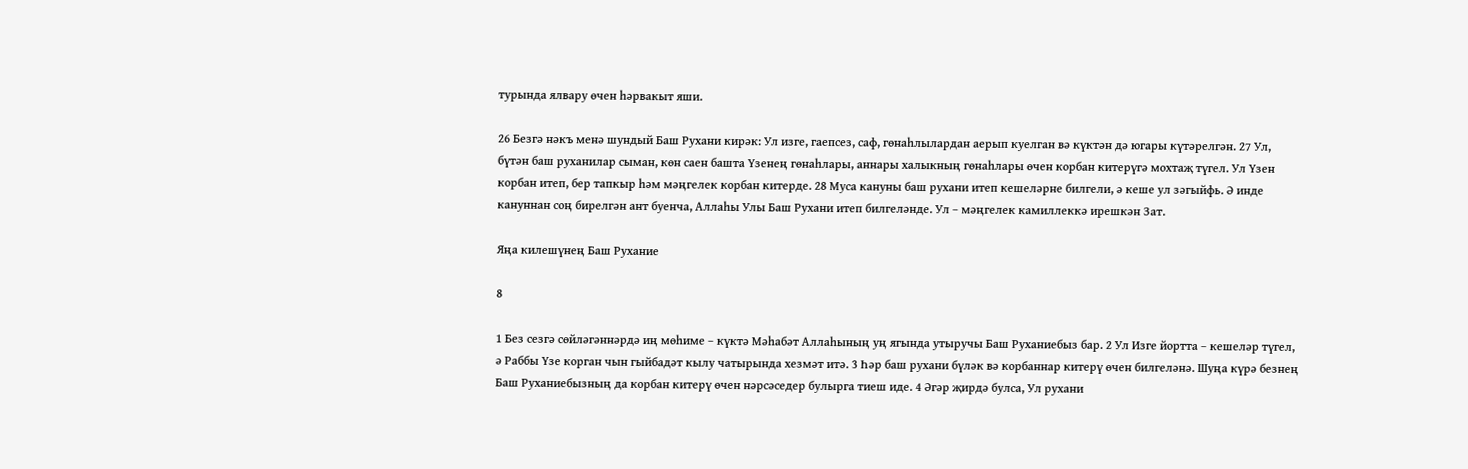турында ялвару ѳчен һәрвакыт яши.

26 Безгә нәкъ менә шундый Баш Рухани кирәк: Ул изге, гаепсез, саф, гѳнаһлылардан аерып куелган вә күктән дә югары күтәрелгән. 27 Ул, бүтән баш руханилар сыман, кѳн саен башта Үзенең гѳнаһлары, аннары халыкның гѳнаһлары ѳчен корбан китерүгә мохтаҗ түгел. Ул Үзен корбан итеп, бер тапкыр һәм мәңгелек корбан китерде. 28 Муса кануны баш рухани итеп кешеләрне билгели, ә кеше ул зәгыйфь. Ә инде кануннан соң бирелгән ант буенча, Аллаһы Улы Баш Рухани итеп билгеләнде. Ул – мәңгелек камиллеккә ирешкән Зат.

Яңа килешүнең Баш Рухание

8

1 Без сезгә сѳйләгәннәрдә иң мѳһиме – күктә Мәһабәт Аллаһының уң ягында утыручы Баш Руханиебыз бар. 2 Ул Изге йортта – кешеләр түгел, ә Раббы Үзе корган чын гыйбадәт кылу чатырында хезмәт итә. 3 Һәр баш рухани бүләк вә корбаннар китерү ѳчен билгеләнә. Шуңа күрә безнең Баш Руханиебызның да корбан китерү ѳчен нәрсәседер булырга тиеш иде. 4 Әгәр җирдә булса, Ул рухани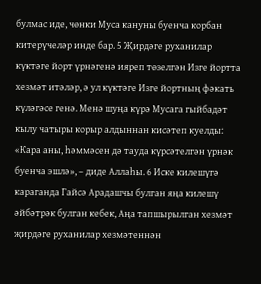булмас иде, чѳнки Муса кануны буенча корбан китерүчеләр инде бар. 5 Җирдәге руханилар күктәге йорт үрнәгенә ияреп тѳзелгән Изге йортта хезмәт итәләр, ә ул күктәге Изге йортның фәкать күләгәсе генә. Менә шуңа күрә Мусага гыйбадәт кылу чатыры корыр алдыннан кисәтеп куелды: «Кара аны, һәммәсен дә тауда күрсәтелгән үрнәк буенча эшлә», – диде Аллаһы. 6 Иске килешүгә караганда Гайсә Арадашчы булган яңа килешү әйбәтрәк булган кебек, Аңа тапшырылган хезмәт җирдәге руханилар хезмәтеннән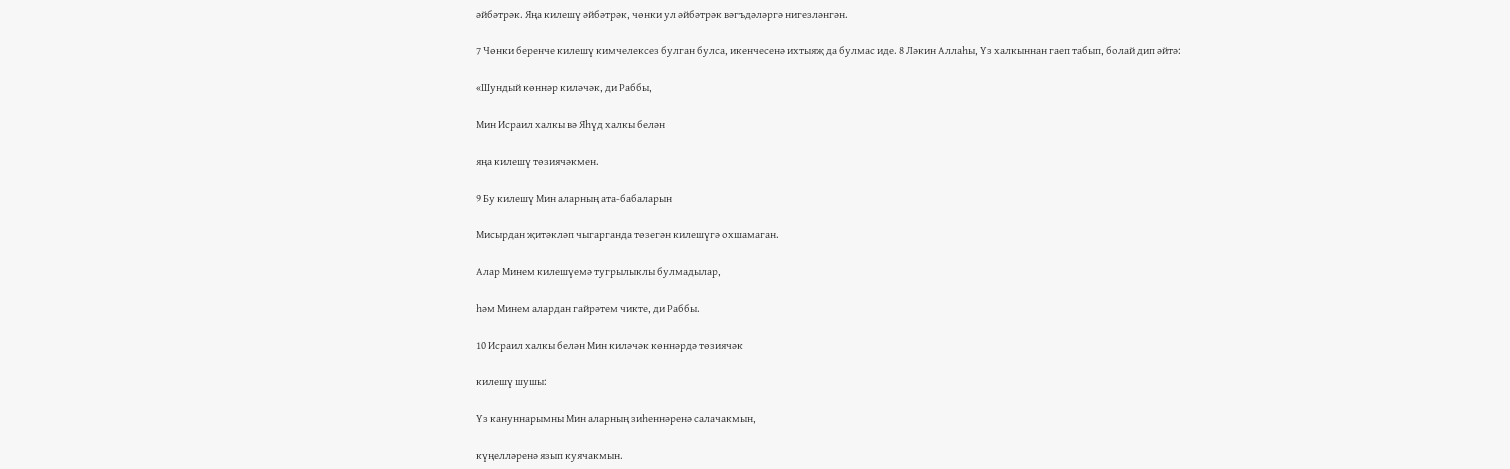әйбәтрәк. Яңа килешү әйбәтрәк, чѳнки ул әйбәтрәк вәгъдәләргә нигезләнгән.

7 Чѳнки беренче килешү кимчелексез булган булса, икенчесенә ихтыяҗ да булмас иде. 8 Ләкин Аллаһы, Үз халкыннан гаеп табып, болай дип әйтә:

«Шундый кѳннәр киләчәк, ди Раббы,

Мин Исраил халкы вә Яһүд халкы белән

яңа килешү тѳзиячәкмен.

9 Бу килешү Мин аларның ата-бабаларын

Мисырдан җитәкләп чыгарганда тѳзегән килешүгә охшамаган.

Алар Минем килешүемә тугрылыклы булмадылар,

һәм Минем алардан гайрәтем чикте, ди Раббы.

10 Исраил халкы белән Мин киләчәк кѳннәрдә тѳзиячәк

килешү шушы:

Үз кануннарымны Мин аларның зиһеннәренә салачакмын,

күңелләренә язып куячакмын.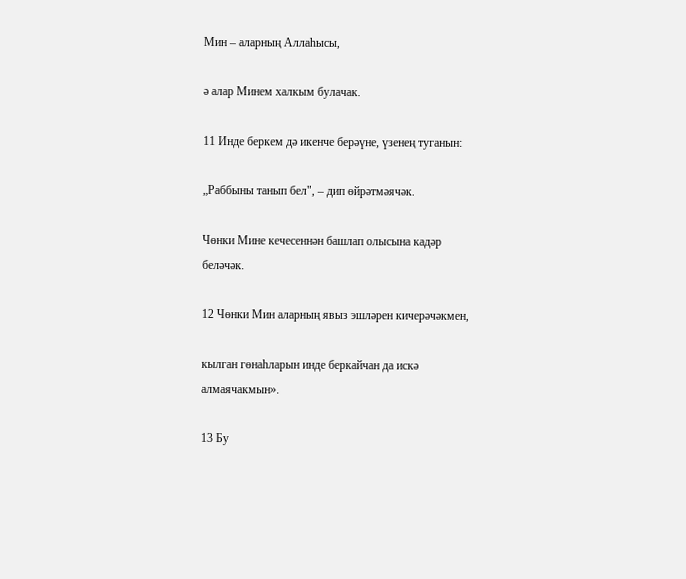Мин – аларның Аллаһысы,

ә алар Минем халкым булачак.

11 Инде беркем дә икенче берәүне, үзенең туганын:

„Раббыны танып бел", – дип ѳйрәтмәячәк.

Чѳнки Мине кечесеннән башлап олысына кадәр беләчәк.

12 Чѳнки Мин аларның явыз эшләрен кичерәчәкмен,

кылган гѳнаһларын инде беркайчан да искә алмаячакмын».

13 Бу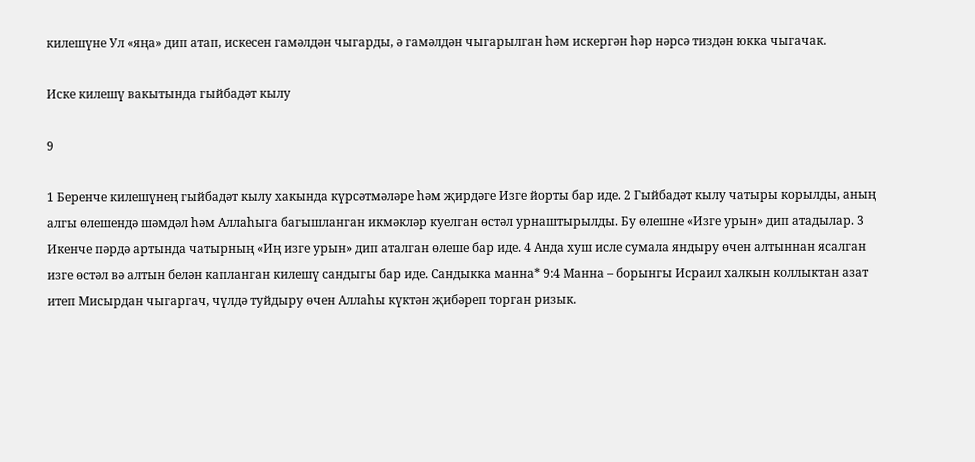килешүне Ул «яңа» дип атап, искесен гамәлдән чыгарды, ә гамәлдән чыгарылган һәм искергән һәр нәрсә тиздән юкка чыгачак.

Иске килешү вакытында гыйбадәт кылу

9

1 Беренче килешүнең гыйбадәт кылу хакында күрсәтмәләре һәм җирдәге Изге йорты бар иде. 2 Гыйбадәт кылу чатыры корылды, аның алгы ѳлешендә шәмдәл һәм Аллаһыга багышланган икмәкләр куелган ѳстәл урнаштырылды. Бу ѳлешне «Изге урын» дип атадылар. 3 Икенче пәрдә артында чатырның «Иң изге урын» дип аталган ѳлеше бар иде. 4 Анда хуш исле сумала яндыру ѳчен алтыннан ясалган изге ѳстәл вә алтын белән капланган килешү сандыгы бар иде. Сандыкка манна* 9:4 Манна – борынгы Исраил халкын коллыктан азат итеп Мисырдан чыгаргач, чүлдә туйдыру ѳчен Аллаһы күктән җибәреп торган ризык.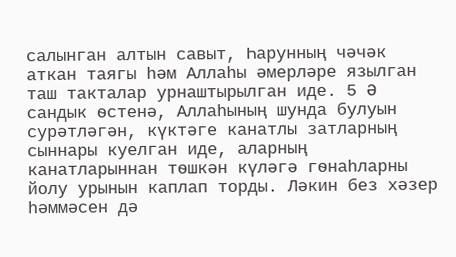салынган алтын савыт, Һарунның чәчәк аткан таягы һәм Аллаһы әмерләре язылган таш такталар урнаштырылган иде. 5 Ә сандык ѳстенә, Аллаһының шунда булуын сурәтләгән, күктәге канатлы затларның сыннары куелган иде, аларның канатларыннан тѳшкән күләгә гѳнаһларны йолу урынын каплап торды. Ләкин без хәзер һәммәсен дә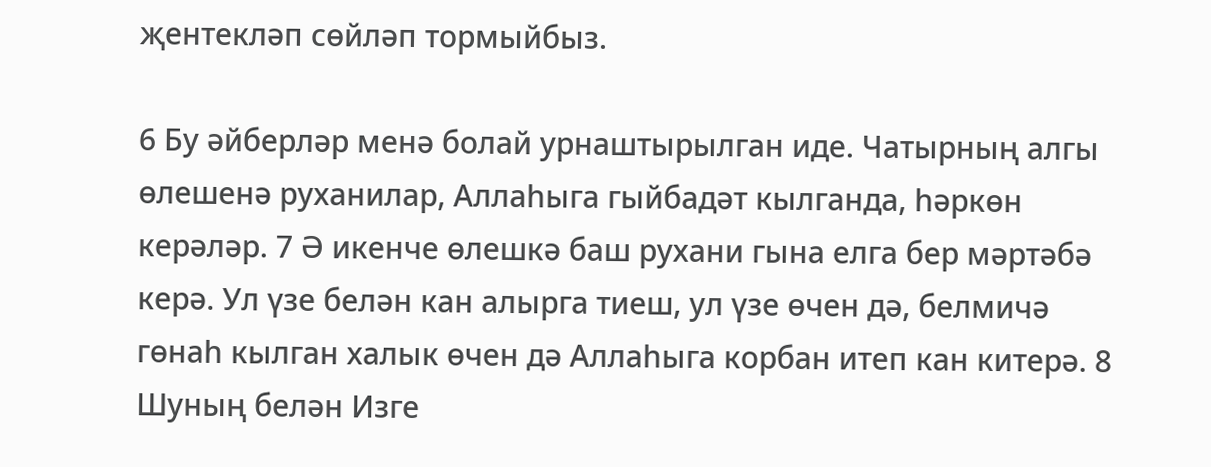җентекләп сѳйләп тормыйбыз.

6 Бу әйберләр менә болай урнаштырылган иде. Чатырның алгы ѳлешенә руханилар, Аллаһыга гыйбадәт кылганда, һәркѳн керәләр. 7 Ә икенче ѳлешкә баш рухани гына елга бер мәртәбә керә. Ул үзе белән кан алырга тиеш, ул үзе ѳчен дә, белмичә гѳнаһ кылган халык ѳчен дә Аллаһыга корбан итеп кан китерә. 8 Шуның белән Изге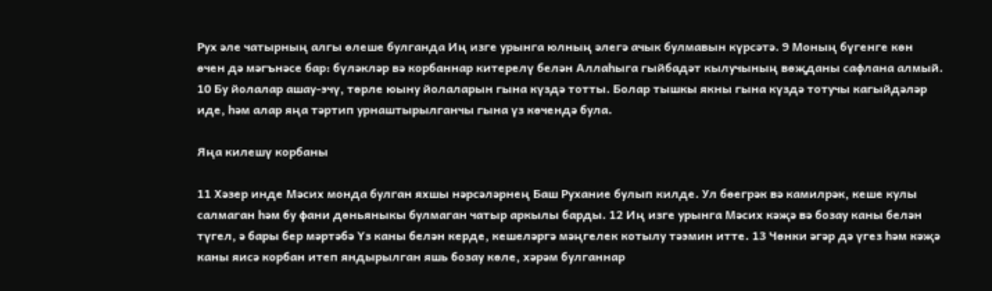Рух әле чатырның алгы ѳлеше булганда Иң изге урынга юлның әлегә ачык булмавын күрсәтә. 9 Моның бүгенге кѳн ѳчен дә мәгънәсе бар: бүләкләр вә корбаннар китерелү белән Аллаһыга гыйбадәт кылучының вѳҗданы сафлана алмый. 10 Бу йолалар ашау-эчү, тѳрле юыну йолаларын гына күздә тотты. Болар тышкы якны гына күздә тотучы кагыйдәләр иде, һәм алар яңа тәртип урнаштырылганчы гына үз кѳчендә була.

Яңа килешү корбаны

11 Хәзер инде Мәсих монда булган яхшы нәрсәләрнең Баш Рухание булып килде. Ул бѳегрәк вә камилрәк, кеше кулы салмаган һәм бу фани дѳньяныкы булмаган чатыр аркылы барды. 12 Иң изге урынга Мәсих кәҗә вә бозау каны белән түгел, ә бары бер мәртәбә Үз каны белән керде, кешеләргә мәңгелек котылу тәэмин итте. 13 Чѳнки әгәр дә үгез һәм кәҗә каны яисә корбан итеп яндырылган яшь бозау кѳле, хәрәм булганнар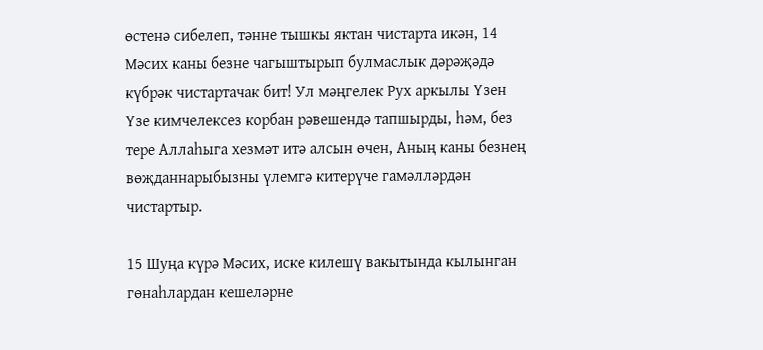ѳстенә сибелеп, тәнне тышкы яктан чистарта икән, 14 Мәсих каны безне чагыштырып булмаслык дәрәҗәдә күбрәк чистартачак бит! Ул мәңгелек Рух аркылы Үзен Үзе кимчелексез корбан рәвешендә тапшырды, һәм, без тере Аллаһыга хезмәт итә алсын ѳчен, Аның каны безнең вѳҗданнарыбызны үлемгә китерүче гамәлләрдән чистартыр.

15 Шуңа күрә Мәсих, иске килешү вакытында кылынган гѳнаһлардан кешеләрне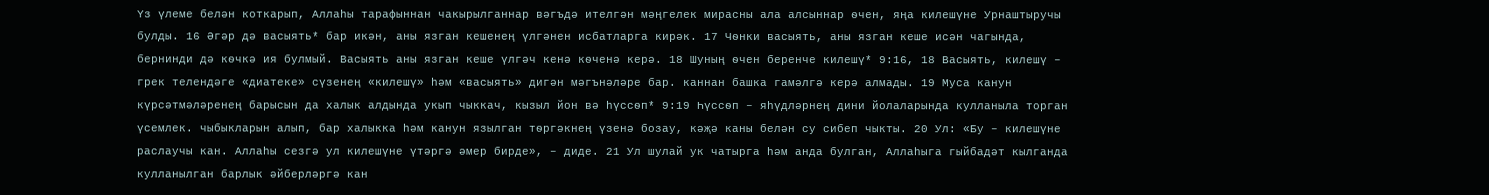Үз үлеме белән коткарып, Аллаһы тарафыннан чакырылганнар вәгъдә ителгән мәңгелек мирасны ала алсыннар ѳчен, яңа килешүне Урнаштыручы булды. 16 Әгәр дә васыять* бар икән, аны язган кешенең үлгәнен исбатларга кирәк. 17 Чѳнки васыять, аны язган кеше исән чагында, бернинди дә кѳчкә ия булмый. Васыять аны язган кеше үлгәч кенә кѳченә керә. 18 Шуның ѳчен беренче килешү* 9:16, 18 Васыять, килешү – грек телендәге «диатеке» сүзенең «килешү» һәм «васыять» дигән мәгънәләре бар. каннан башка гамәлгә керә алмады. 19 Муса канун күрсәтмәләренең барысын да халык алдында укып чыккач, кызыл йон вә һүссѳп* 9:19 Һүссѳп – яһүдләрнең дини йолаларында кулланыла торган үсемлек. чыбыкларын алып, бар халыкка һәм канун язылган тѳргәкнең үзенә бозау, кәҗә каны белән су сибеп чыкты. 20 Ул: «Бу – килешүне раслаучы кан. Аллаһы сезгә ул килешүне үтәргә әмер бирде», – диде. 21 Ул шулай ук чатырга һәм анда булган, Аллаһыга гыйбадәт кылганда кулланылган барлык әйберләргә кан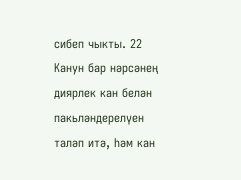сибеп чыкты. 22 Канун бар нәрсәнең диярлек кан белән пакьләндерелүен таләп итә, һәм кан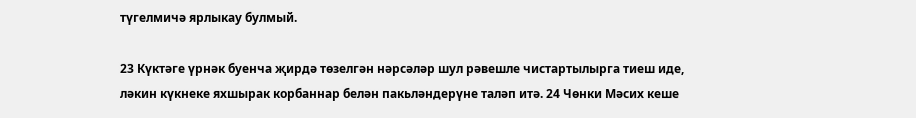түгелмичә ярлыкау булмый.

23 Күктәге үрнәк буенча җирдә тѳзелгән нәрсәләр шул рәвешле чистартылырга тиеш иде, ләкин күкнеке яхшырак корбаннар белән пакьләндерүне таләп итә. 24 Чѳнки Мәсих кеше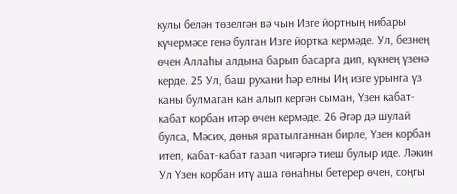кулы белән тѳзелгән вә чын Изге йортның нибары күчермәсе генә булган Изге йортка кермәде. Ул, безнең ѳчен Аллаһы алдына барып басарга дип, күкнең үзенә керде. 25 Ул, баш рухани һәр елны Иң изге урынга үз каны булмаган кан алып кергән сыман, Үзен кабат-кабат корбан итәр ѳчен кермәде. 26 Әгәр дә шулай булса, Мәсих, дѳнья яратылганнан бирле, Үзен корбан итеп, кабат-кабат газап чигәргә тиеш булыр иде. Ләкин Ул Үзен корбан итү аша гѳнаһны бетерер ѳчен, соңгы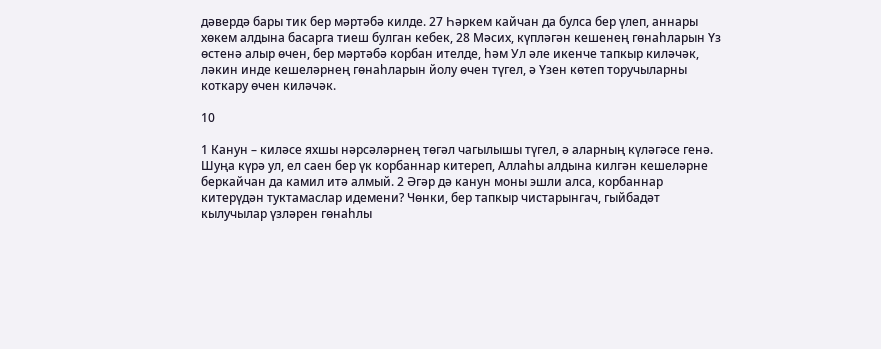дәвердә бары тик бер мәртәбә килде. 27 Һәркем кайчан да булса бер үлеп, аннары хѳкем алдына басарга тиеш булган кебек, 28 Мәсих, күпләгән кешенең гѳнаһларын Үз ѳстенә алыр ѳчен, бер мәртәбә корбан ителде, һәм Ул әле икенче тапкыр киләчәк, ләкин инде кешеләрнең гѳнаһларын йолу ѳчен түгел, ә Үзен кѳтеп торучыларны коткару ѳчен киләчәк.

10

1 Канун – киләсе яхшы нәрсәләрнең тѳгәл чагылышы түгел, ә аларның күләгәсе генә. Шуңа күрә ул, ел саен бер үк корбаннар китереп, Аллаһы алдына килгән кешеләрне беркайчан да камил итә алмый. 2 Әгәр дә канун моны эшли алса, корбаннар китерүдән туктамаслар идемени? Чѳнки, бер тапкыр чистарынгач, гыйбадәт кылучылар үзләрен гѳнаһлы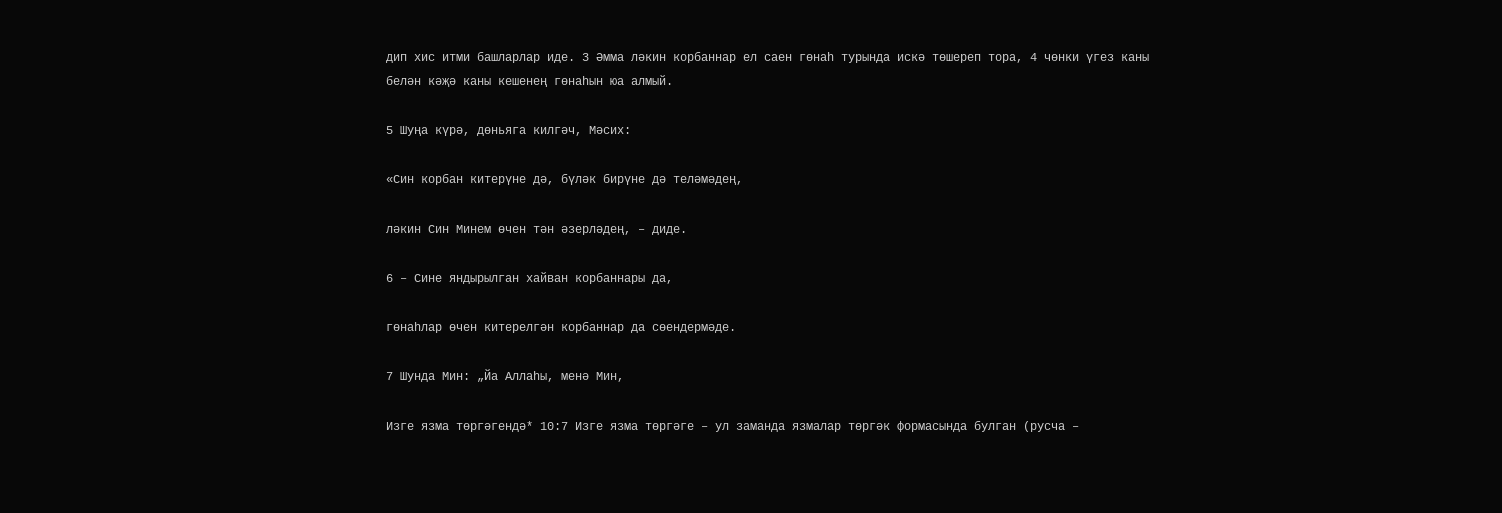дип хис итми башларлар иде. 3 Әмма ләкин корбаннар ел саен гѳнаһ турында искә тѳшереп тора, 4 чѳнки үгез каны белән кәҗә каны кешенең гѳнаһын юа алмый.

5 Шуңа күрә, дѳньяга килгәч, Мәсих:

«Син корбан китерүне дә, бүләк бирүне дә теләмәдең,

ләкин Син Минем ѳчен тән әзерләдең, – диде.

6 – Сине яндырылган хайван корбаннары да,

гѳнаһлар ѳчен китерелгән корбаннар да сѳендермәде.

7 Шунда Мин: „Йа Аллаһы, менә Мин,

Изге язма тѳргәгендә* 10:7 Изге язма тѳргәге – ул заманда язмалар тѳргәк формасында булган (русча –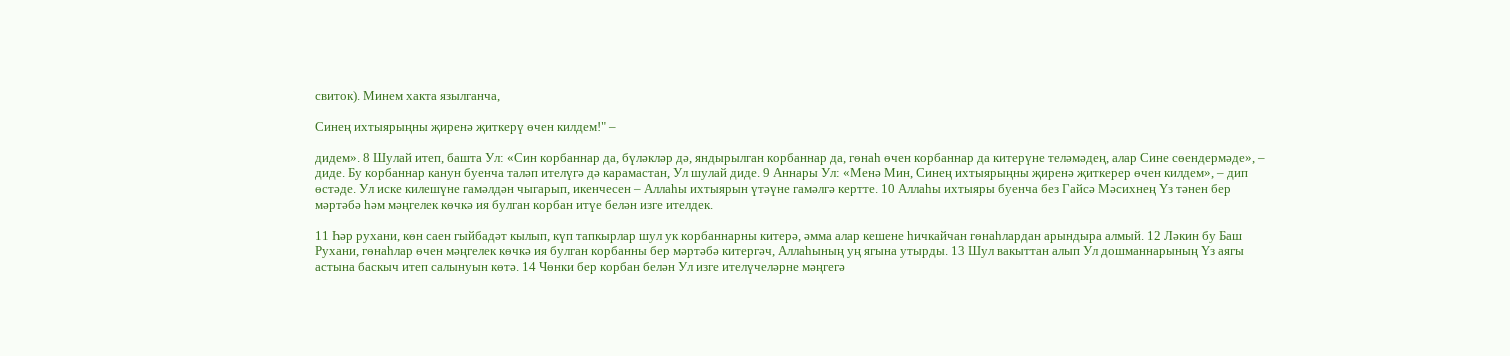свиток). Минем хакта язылганча,

Синең ихтыярыңны җиренә җиткерү ѳчен килдем!" –

дидем». 8 Шулай итеп, башта Ул: «Син корбаннар да, бүләкләр дә, яндырылган корбаннар да, гѳнаһ ѳчен корбаннар да китерүне теләмәдең, алар Сине сѳендермәде», – диде. Бу корбаннар канун буенча таләп ителүгә дә карамастан, Ул шулай диде. 9 Аннары Ул: «Менә Мин, Синең ихтыярыңны җиренә җиткерер ѳчен килдем», – дип ѳстәде. Ул иске килешүне гамәлдән чыгарып, икенчесен – Аллаһы ихтыярын үтәүне гамәлгә кертте. 10 Аллаһы ихтыяры буенча без Гайсә Мәсихнең Үз тәнен бер мәртәбә һәм мәңгелек кѳчкә ия булган корбан итүе белән изге ителдек.

11 Һәр рухани, кѳн саен гыйбадәт кылып, күп тапкырлар шул ук корбаннарны китерә, әмма алар кешене һичкайчан гѳнаһлардан арындыра алмый. 12 Ләкин бу Баш Рухани, гѳнаһлар ѳчен мәңгелек кѳчкә ия булган корбанны бер мәртәбә китергәч, Аллаһының уң ягына утырды. 13 Шул вакыттан алып Ул дошманнарының Үз аягы астына баскыч итеп салынуын кѳтә. 14 Чѳнки бер корбан белән Ул изге ителүчеләрне мәңгегә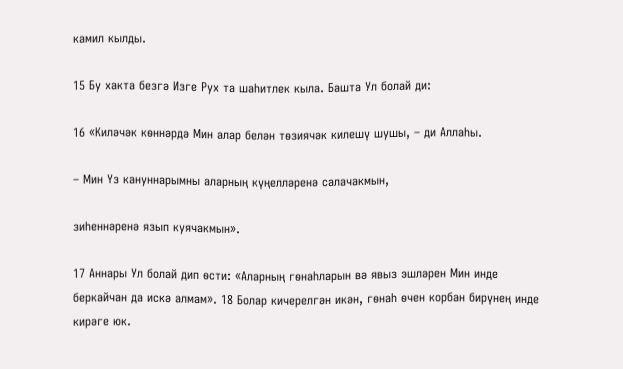камил кылды.

15 Бу хакта безгә Изге Рух та шаһитлек кыла. Башта Ул болай ди:

16 «Киләчәк кѳннәрдә Мин алар белән тѳзиячәк килешү шушы, – ди Аллаһы.

– Мин Үз кануннарымны аларның күңелләренә салачакмын,

зиһеннәренә язып куячакмын».

17 Аннары Ул болай дип ѳсти: «Аларның гѳнаһларын вә явыз эшләрен Мин инде беркайчан да искә алмам». 18 Болар кичерелгән икән, гѳнаһ ѳчен корбан бирүнең инде кирәге юк.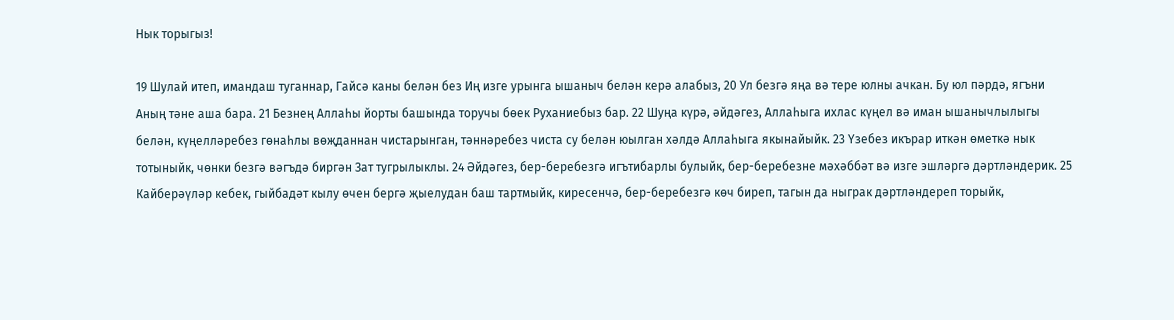Нык торыгыз!

19 Шулай итеп, имандаш туганнар, Гайсә каны белән без Иң изге урынга ышаныч белән керә алабыз, 20 Ул безгә яңа вә тере юлны ачкан. Бу юл пәрдә, ягъни Аның тәне аша бара. 21 Безнең Аллаһы йорты башында торучы бѳек Руханиебыз бар. 22 Шуңа күрә, әйдәгез, Аллаһыга ихлас күңел вә иман ышанычлылыгы белән, күңелләребез гѳнаһлы вѳҗданнан чистарынган, тәннәребез чиста су белән юылган хәлдә Аллаһыга якынайыйк. 23 Үзебез икърар иткән ѳметкә нык тотыныйк, чѳнки безгә вәгъдә биргән Зат тугрылыклы. 24 Әйдәгез, бер-беребезгә игътибарлы булыйк, бер-беребезне мәхәббәт вә изге эшләргә дәртләндерик. 25 Кайберәүләр кебек, гыйбадәт кылу ѳчен бергә җыелудан баш тартмыйк, киресенчә, бер-беребезгә кѳч биреп, тагын да ныграк дәртләндереп торыйк,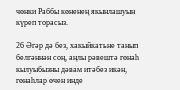чѳнки Раббы кѳненең якынлашуын күреп торасыз.

26 Әгәр дә без, хакыйкатьне танып белгәннән соң, аңлы рәвештә гѳнаһ кылуыбызны дәвам итәбез икән, гѳнаһлар ѳчен инде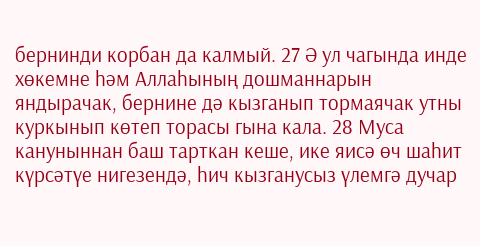бернинди корбан да калмый. 27 Ә ул чагында инде хѳкемне һәм Аллаһының дошманнарын яндырачак, бернине дә кызганып тормаячак утны куркынып кѳтеп торасы гына кала. 28 Муса кануныннан баш тарткан кеше, ике яисә ѳч шаһит күрсәтүе нигезендә, һич кызганусыз үлемгә дучар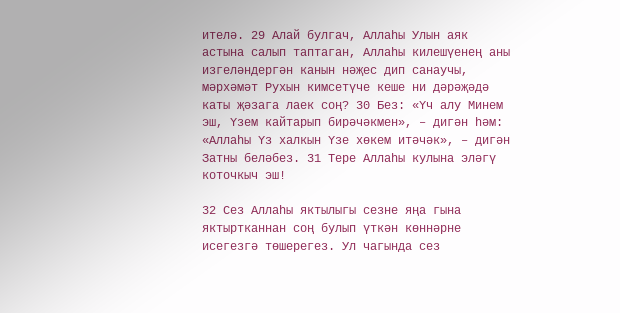ителә. 29 Алай булгач, Аллаһы Улын аяк астына салып таптаган, Аллаһы килешүенең аны изгеләндергән канын нәҗес дип санаучы, мәрхәмәт Рухын кимсетүче кеше ни дәрәҗәдә каты җәзага лаек соң? 30 Без: «Үч алу Минем эш, Үзем кайтарып бирәчәкмен», – дигән һәм: «Аллаһы Үз халкын Үзе хѳкем итәчәк», – дигән Затны беләбез. 31 Тере Аллаһы кулына эләгү коточкыч эш!

32 Сез Аллаһы яктылыгы сезне яңа гына яктыртканнан соң булып үткән кѳннәрне исегезгә тѳшерегез. Ул чагында сез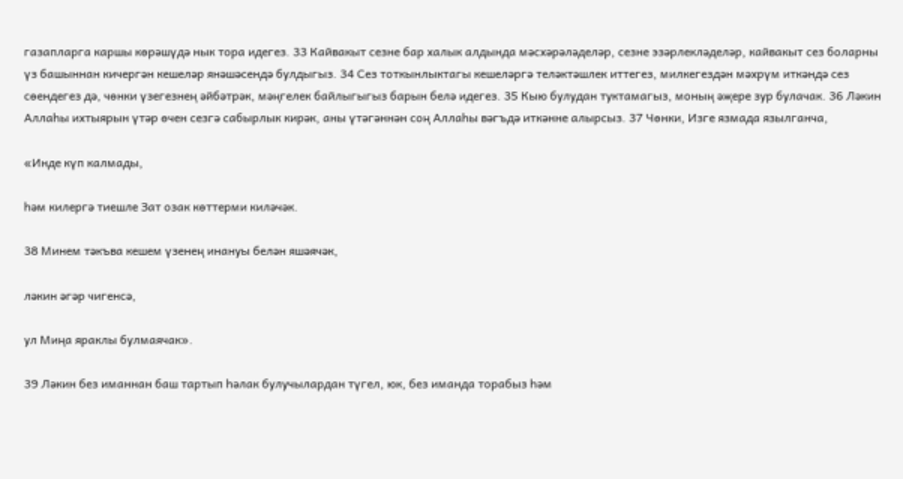газапларга каршы кѳрәшүдә нык тора идегез. 33 Кайвакыт сезне бар халык алдында мәсхәрәләделәр, сезне эзәрлекләделәр, кайвакыт сез боларны үз башыннан кичергән кешеләр янәшәсендә булдыгыз. 34 Сез тоткынлыктагы кешеләргә теләктәшлек иттегез, милкегездән мәхрүм иткәндә сез сѳендегез дә, чѳнки үзегезнең әйбәтрәк, мәңгелек байлыгыгыз барын белә идегез. 35 Кыю булудан туктамагыз, моның әҗере зур булачак. 36 Ләкин Аллаһы ихтыярын үтәр ѳчен сезгә сабырлык кирәк, аны үтәгәннән соң Аллаһы вәгъдә иткәнне алырсыз. 37 Чѳнки, Изге язмада язылганча,

«Инде күп калмады,

һәм килергә тиешле Зат озак кѳттерми киләчәк.

38 Минем тәкъва кешем үзенең инануы белән яшәячәк,

ләкин әгәр чигенсә,

ул Миңа яраклы булмаячак».

39 Ләкин без иманнан баш тартып һәлак булучылардан түгел, юк, без иманда торабыз һәм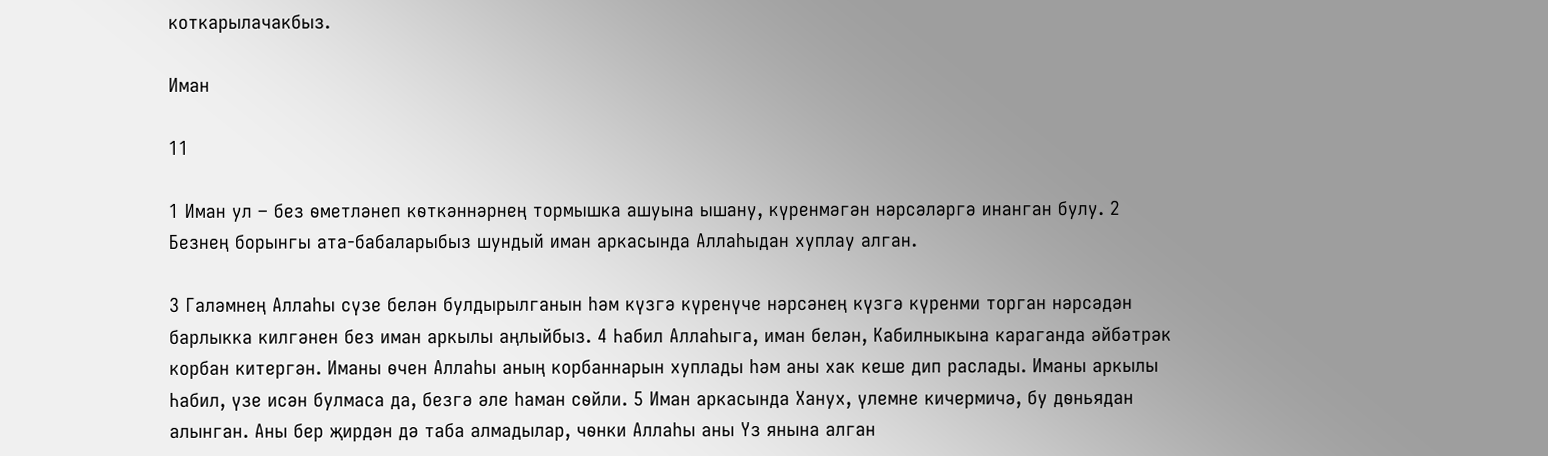коткарылачакбыз.

Иман

11

1 Иман ул – без ѳметләнеп кѳткәннәрнең тормышка ашуына ышану, күренмәгән нәрсәләргә инанган булу. 2 Безнең борынгы ата-бабаларыбыз шундый иман аркасында Аллаһыдан хуплау алган.

3 Галәмнең Аллаһы сүзе белән булдырылганын һәм күзгә күренүче нәрсәнең күзгә күренми торган нәрсәдән барлыкка килгәнен без иман аркылы аңлыйбыз. 4 Һабил Аллаһыга, иман белән, Кабилныкына караганда әйбәтрәк корбан китергән. Иманы ѳчен Аллаһы аның корбаннарын хуплады һәм аны хак кеше дип раслады. Иманы аркылы Һабил, үзе исән булмаса да, безгә әле һаман сѳйли. 5 Иман аркасында Ханух, үлемне кичермичә, бу дѳньядан алынган. Аны бер җирдән дә таба алмадылар, чѳнки Аллаһы аны Үз янына алган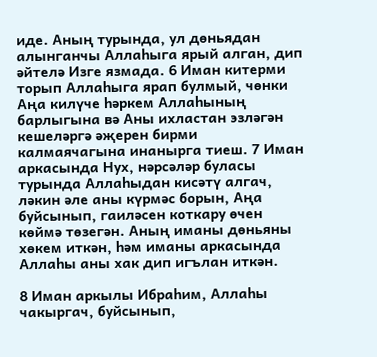иде. Аның турында, ул дѳньядан алынганчы Аллаһыга ярый алган, дип әйтелә Изге язмада. 6 Иман китерми торып Аллаһыга ярап булмый, чѳнки Аңа килүче һәркем Аллаһының барлыгына вә Аны ихластан эзләгән кешеләргә әҗерен бирми калмаячагына инанырга тиеш. 7 Иман аркасында Нух, нәрсәләр буласы турында Аллаһыдан кисәтү алгач, ләкин әле аны күрмәс борын, Аңа буйсынып, гаиләсен коткару ѳчен кѳймә тѳзегән. Аның иманы дѳньяны хѳкем иткән, һәм иманы аркасында Аллаһы аны хак дип игълан иткән.

8 Иман аркылы Ибраһим, Аллаһы чакыргач, буйсынып,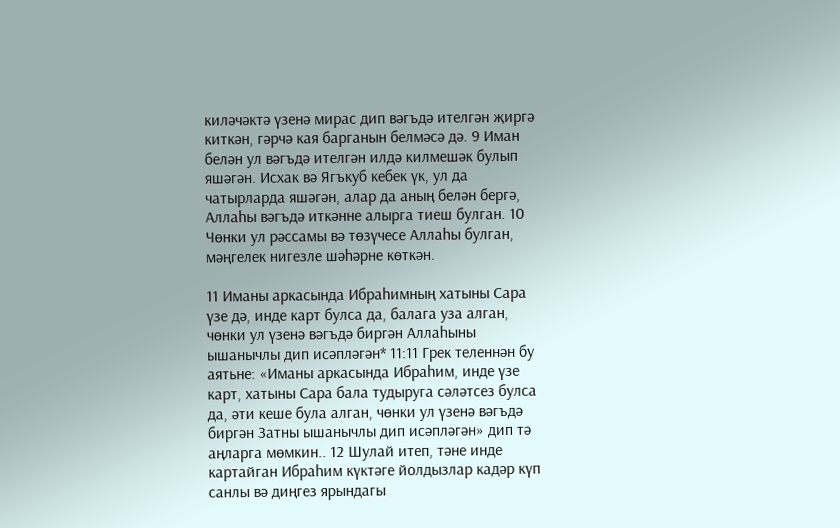киләчәктә үзенә мирас дип вәгъдә ителгән җиргә киткән, гәрчә кая барганын белмәсә дә. 9 Иман белән ул вәгъдә ителгән илдә килмешәк булып яшәгән. Исхак вә Ягъкуб кебек үк, ул да чатырларда яшәгән, алар да аның белән бергә, Аллаһы вәгъдә иткәнне алырга тиеш булган. 10 Чѳнки ул рәссамы вә тѳзүчесе Аллаһы булган, мәңгелек нигезле шәһәрне кѳткән.

11 Иманы аркасында Ибраһимның хатыны Сара үзе дә, инде карт булса да, балага уза алган, чѳнки ул үзенә вәгъдә биргән Аллаһыны ышанычлы дип исәпләгән* 11:11 Грек теленнән бу аятьне: «Иманы аркасында Ибраһим, инде үзе карт, хатыны Сара бала тудыруга сәләтсез булса да, әти кеше була алган, чѳнки ул үзенә вәгъдә биргән Затны ышанычлы дип исәпләгән» дип тә аңларга мѳмкин.. 12 Шулай итеп, тәне инде картайган Ибраһим күктәге йолдызлар кадәр күп санлы вә диңгез ярындагы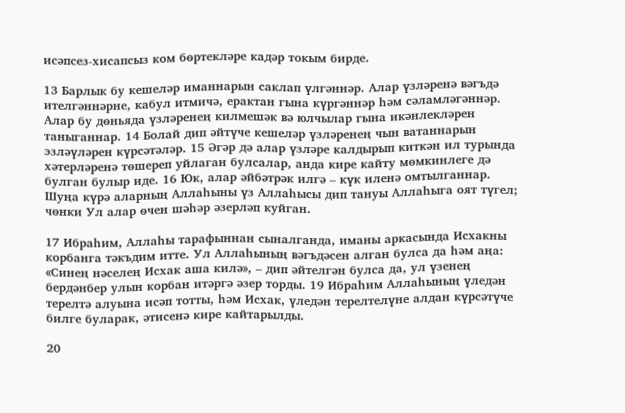исәпсез-хисапсыз ком бѳртекләре кадәр токым бирде.

13 Барлык бу кешеләр иманнарын саклап үлгәннәр. Алар үзләренә вәгъдә ителгәннәрне, кабул итмичә, ерактан гына күргәннәр һәм сәламләгәннәр. Алар бу дѳньяда үзләренең килмешәк вә юлчылар гына икәнлекләрен таныганнар. 14 Болай дип әйтүче кешеләр үзләренең чын ватаннарын эзләүләрен күрсәтәләр. 15 Әгәр дә алар үзләре калдырып киткән ил турында хәтерләренә тѳшереп уйлаган булсалар, анда кире кайту мѳмкинлеге дә булган булыр иде. 16 Юк, алар әйбәтрәк илгә – күк иленә омтылганнар. Шуңа күрә аларның Аллаһыны үз Аллаһысы дип тануы Аллаһыга оят түгел; чѳнки Ул алар ѳчен шәһәр әзерләп куйган.

17 Ибраһим, Аллаһы тарафыннан сыналганда, иманы аркасында Исхакны корбанга тәкъдим итте. Ул Аллаһының вәгъдәсен алган булса да һәм аңа: «Синең нәселең Исхак аша килә», – дип әйтелгән булса да, ул үзенең бердәнбер улын корбан итәргә әзер торды. 19 Ибраһим Аллаһының үледән терелтә алуына исәп тотты, һәм Исхак, үледән терелтелүне алдан күрсәтүче билге буларак, әтисенә кире кайтарылды.

20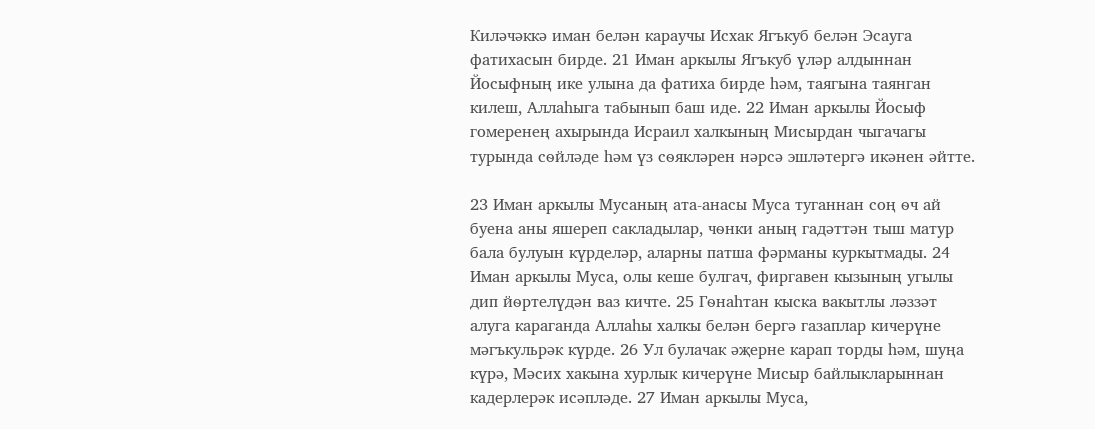Киләчәккә иман белән караучы Исхак Ягъкуб белән Эсауга фатихасын бирде. 21 Иман аркылы Ягъкуб үләр алдыннан Йосыфның ике улына да фатиха бирде һәм, таягына таянган килеш, Аллаһыга табынып баш иде. 22 Иман аркылы Йосыф гомеренең ахырында Исраил халкының Мисырдан чыгачагы турында сѳйләде һәм үз сѳякләрен нәрсә эшләтергә икәнен әйтте.

23 Иман аркылы Мусаның ата-анасы Муса туганнан соң ѳч ай буена аны яшереп сакладылар, чѳнки аның гадәттән тыш матур бала булуын күрделәр, аларны патша фәрманы куркытмады. 24 Иман аркылы Муса, олы кеше булгач, фиргавен кызының угылы дип йѳртелүдән ваз кичте. 25 Гѳнаһтан кыска вакытлы ләззәт алуга караганда Аллаһы халкы белән бергә газаплар кичерүне мәгъкульрәк күрде. 26 Ул булачак әҗерне карап торды һәм, шуңа күрә, Мәсих хакына хурлык кичерүне Мисыр байлыкларыннан кадерлерәк исәпләде. 27 Иман аркылы Муса,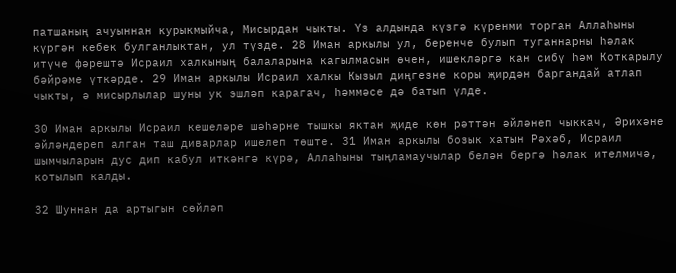патшаның ачуыннан курыкмыйча, Мисырдан чыкты. Үз алдында күзгә күренми торган Аллаһыны күргән кебек булганлыктан, ул түзде. 28 Иман аркылы ул, беренче булып туганнарны һәлак итүче фәрештә Исраил халкының балаларына кагылмасын ѳчен, ишекләргә кан сибү һәм Коткарылу бәйрәме үткәрде. 29 Иман аркылы Исраил халкы Кызыл диңгезне коры җирдән баргандай атлап чыкты, ә мисырлылар шуны ук эшләп карагач, һәммәсе дә батып үлде.

30 Иман аркылы Исраил кешеләре шәһәрне тышкы яктан җиде кѳн рәттән әйләнеп чыккач, Әрихәне әйләндереп алган таш диварлар ишелеп тѳште. 31 Иман аркылы бозык хатын Рәхәб, Исраил шымчыларын дус дип кабул иткәнгә күрә, Аллаһыны тыңламаучылар белән бергә һәлак ителмичә, котылып калды.

32 Шуннан да артыгын сѳйләп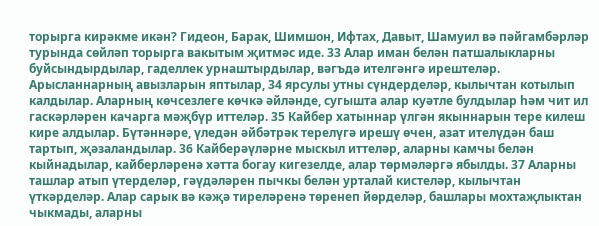торырга кирәкме икән? Гидеон, Барак, Шимшон, Ифтах, Давыт, Шамуил вә пәйгамбәрләр турында сѳйләп торырга вакытым җитмәс иде. 33 Алар иман белән патшалыкларны буйсындырдылар, гаделлек урнаштырдылар, вәгъдә ителгәнгә ирештеләр. Арысланнарның авызларын яптылар, 34 ярсулы утны сүндерделәр, кылычтан котылып калдылар. Аларның кѳчсезлеге кѳчкә әйләнде, сугышта алар куәтле булдылар һәм чит ил гаскәрләрен качарга мәҗбүр иттеләр. 35 Кайбер хатыннар үлгән якыннарын тере килеш кире алдылар. Бүтәннәре, үледән әйбәтрәк терелүгә ирешү ѳчен, азат ителүдән баш тартып, җәзаландылар. 36 Кайберәүләрне мыскыл иттеләр, аларны камчы белән кыйнадылар, кайберләренә хәтта богау кигезелде, алар тѳрмәләргә ябылды. 37 Аларны ташлар атып үтерделәр, гәүдәләрен пычкы белән урталай кистеләр, кылычтан үткәрделәр. Алар сарык вә кәҗә тиреләренә тѳренеп йѳрделәр, башлары мохтаҗлыктан чыкмады, аларны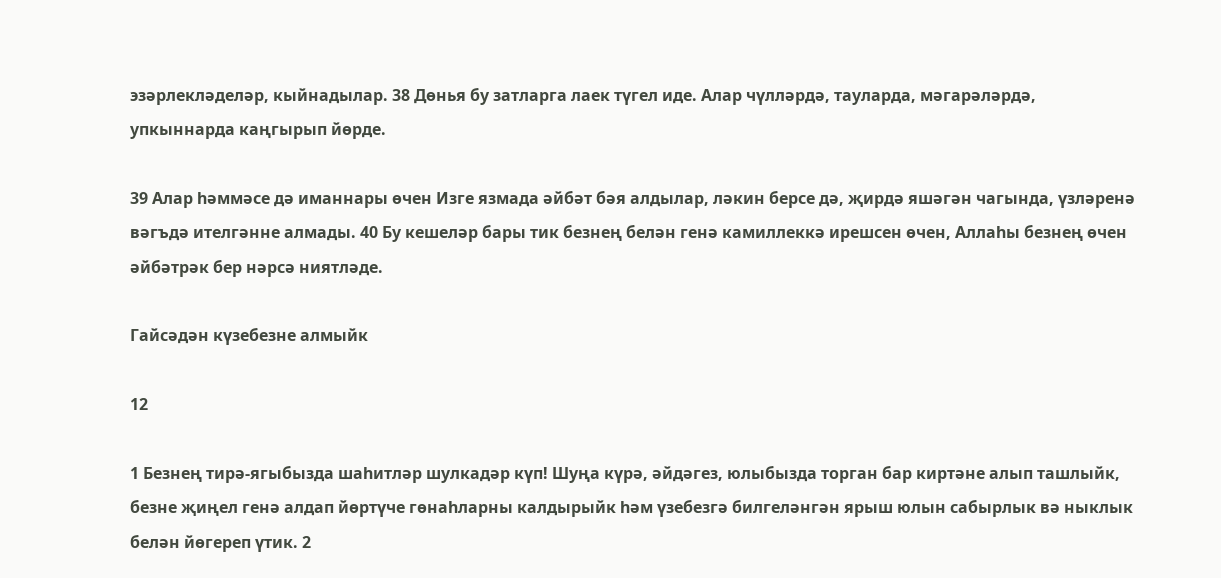эзәрлекләделәр, кыйнадылар. 38 Дѳнья бу затларга лаек түгел иде. Алар чүлләрдә, тауларда, мәгарәләрдә, упкыннарда каңгырып йѳрде.

39 Алар һәммәсе дә иманнары ѳчен Изге язмада әйбәт бәя алдылар, ләкин берсе дә, җирдә яшәгән чагында, үзләренә вәгъдә ителгәнне алмады. 40 Бу кешеләр бары тик безнең белән генә камиллеккә ирешсен ѳчен, Аллаһы безнең ѳчен әйбәтрәк бер нәрсә ниятләде.

Гайсәдән күзебезне алмыйк

12

1 Безнең тирә-ягыбызда шаһитләр шулкадәр күп! Шуңа күрә, әйдәгез, юлыбызда торган бар киртәне алып ташлыйк, безне җиңел генә алдап йѳртүче гѳнаһларны калдырыйк һәм үзебезгә билгеләнгән ярыш юлын сабырлык вә ныклык белән йѳгереп үтик. 2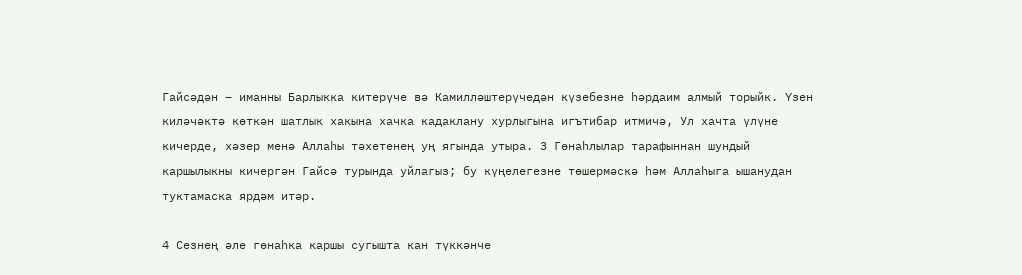Гайсәдән – иманны Барлыкка китерүче вә Камилләштерүчедән күзебезне һәрдаим алмый торыйк. Үзен киләчәктә кѳткән шатлык хакына хачка кадаклану хурлыгына игътибар итмичә, Ул хачта үлүне кичерде, хәзер менә Аллаһы тәхетенең уң ягында утыра. 3 Гѳнаһлылар тарафыннан шундый каршылыкны кичергән Гайсә турында уйлагыз; бу күңелегезне тѳшермәскә һәм Аллаһыга ышанудан туктамаска ярдәм итәр.

4 Сезнең әле гѳнаһка каршы сугышта кан түккәнче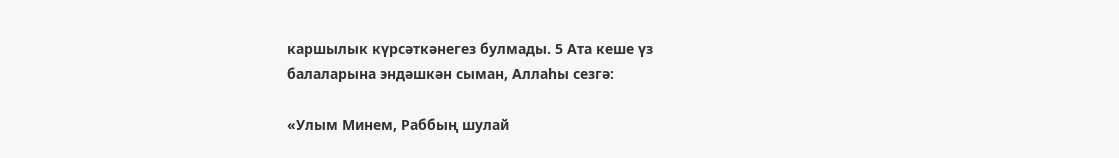каршылык күрсәткәнегез булмады. 5 Ата кеше үз балаларына эндәшкән сыман, Аллаһы сезгә:

«Улым Минем, Раббың шулай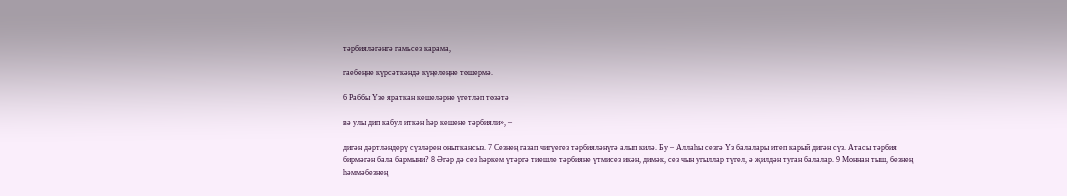тәрбияләгәнгә гамьсез карама,

гаебеңне күрсәткәндә күңелеңне тѳшермә.

6 Раббы Үзе яраткан кешеләрне үгетләп тѳзәтә

вә улы дип кабул иткән һәр кешене тәрбияли», –

дигән дәртләндерү сүзләрен оныткансыз. 7 Сезнең газап чигүегез тәрбияләнүгә алып килә. Бу – Аллаһы сезгә Үз балалары итеп карый дигән сүз. Атасы тәрбия бирмәгән бала бармыни? 8 Әгәр дә сез һәркем үтәргә тиешле тәрбияне үтмисез икән, димәк, сез чын угыллар түгел, ә җилдән туган балалар. 9 Моннан тыш, безнең һәммәбезнең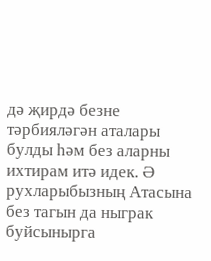дә җирдә безне тәрбияләгән аталары булды һәм без аларны ихтирам итә идек. Ә рухларыбызның Атасына без тагын да ныграк буйсынырга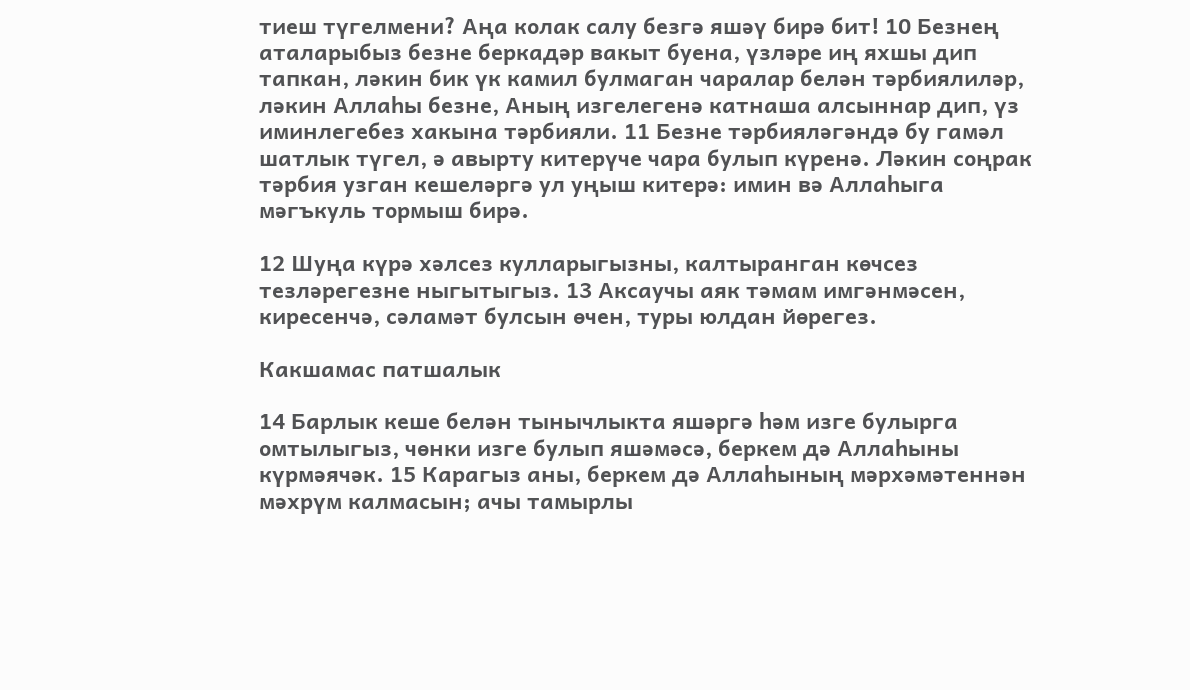тиеш түгелмени? Аңа колак салу безгә яшәү бирә бит! 10 Безнең аталарыбыз безне беркадәр вакыт буена, үзләре иң яхшы дип тапкан, ләкин бик үк камил булмаган чаралар белән тәрбиялиләр, ләкин Аллаһы безне, Аның изгелегенә катнаша алсыннар дип, үз иминлегебез хакына тәрбияли. 11 Безне тәрбияләгәндә бу гамәл шатлык түгел, ә авырту китерүче чара булып күренә. Ләкин соңрак тәрбия узган кешеләргә ул уңыш китерә: имин вә Аллаһыга мәгъкуль тормыш бирә.

12 Шуңа күрә хәлсез кулларыгызны, калтыранган кѳчсез тезләрегезне ныгытыгыз. 13 Аксаучы аяк тәмам имгәнмәсен, киресенчә, сәламәт булсын ѳчен, туры юлдан йѳрегез.

Какшамас патшалык

14 Барлык кеше белән тынычлыкта яшәргә һәм изге булырга омтылыгыз, чѳнки изге булып яшәмәсә, беркем дә Аллаһыны күрмәячәк. 15 Карагыз аны, беркем дә Аллаһының мәрхәмәтеннән мәхрүм калмасын; ачы тамырлы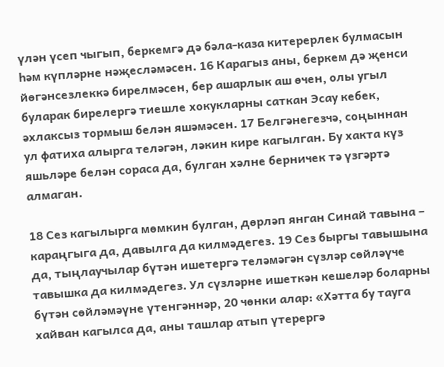үлән үсеп чыгып, беркемгә дә бәла-каза китерерлек булмасын һәм күпләрне нәҗесләмәсен. 16 Карагыз аны, беркем дә җенси йѳгәнсезлеккә бирелмәсен, бер ашарлык аш ѳчен, олы угыл буларак бирелергә тиешле хокукларны саткан Эсау кебек, әхлаксыз тормыш белән яшәмәсен. 17 Белгәнегезчә, соңыннан ул фатиха алырга теләгән, ләкин кире кагылган. Бу хакта күз яшьләре белән сораса да, булган хәлне берничек тә үзгәртә алмаган.

18 Сез кагылырга мѳмкин булган, дѳрләп янган Синай тавына – караңгыга да, давылга да килмәдегез. 19 Сез быргы тавышына да, тыңлаучылар бүтән ишетергә теләмәгән сүзләр сѳйләүче тавышка да килмәдегез. Ул сүзләрне ишеткән кешеләр боларны бүтән сѳйләмәүне үтенгәннәр, 20 чѳнки алар: «Хәтта бу тауга хайван кагылса да, аны ташлар атып үтерергә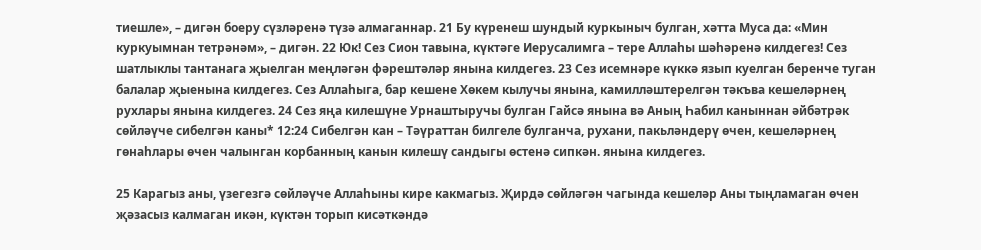тиешле», – дигән боеру сүзләренә түзә алмаганнар. 21 Бу күренеш шундый куркыныч булган, хәтта Муса да: «Мин куркуымнан тетрәнәм», – дигән. 22 Юк! Сез Сион тавына, күктәге Иерусалимга – тере Аллаһы шәһәренә килдегез! Сез шатлыклы тантанага җыелган меңләгән фәрештәләр янына килдегез. 23 Сез исемнәре күккә язып куелган беренче туган балалар җыенына килдегез. Сез Аллаһыга, бар кешене Хѳкем кылучы янына, камилләштерелгән тәкъва кешеләрнең рухлары янына килдегез. 24 Сез яңа килешүне Урнаштыручы булган Гайсә янына вә Аның Һабил каныннан әйбәтрәк сѳйләүче сибелгән каны* 12:24 Сибелгән кан – Тәүраттан билгеле булганча, рухани, пакьләндерү ѳчен, кешеләрнең гѳнаһлары ѳчен чалынган корбанның канын килешү сандыгы ѳстенә сипкән. янына килдегез.

25 Карагыз аны, үзегезгә сѳйләүче Аллаһыны кире какмагыз. Җирдә сѳйләгән чагында кешеләр Аны тыңламаган ѳчен җәзасыз калмаган икән, күктән торып кисәткәндә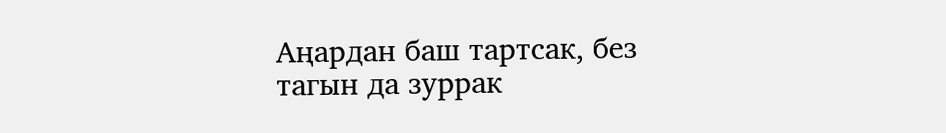Аңардан баш тартсак, без тагын да зуррак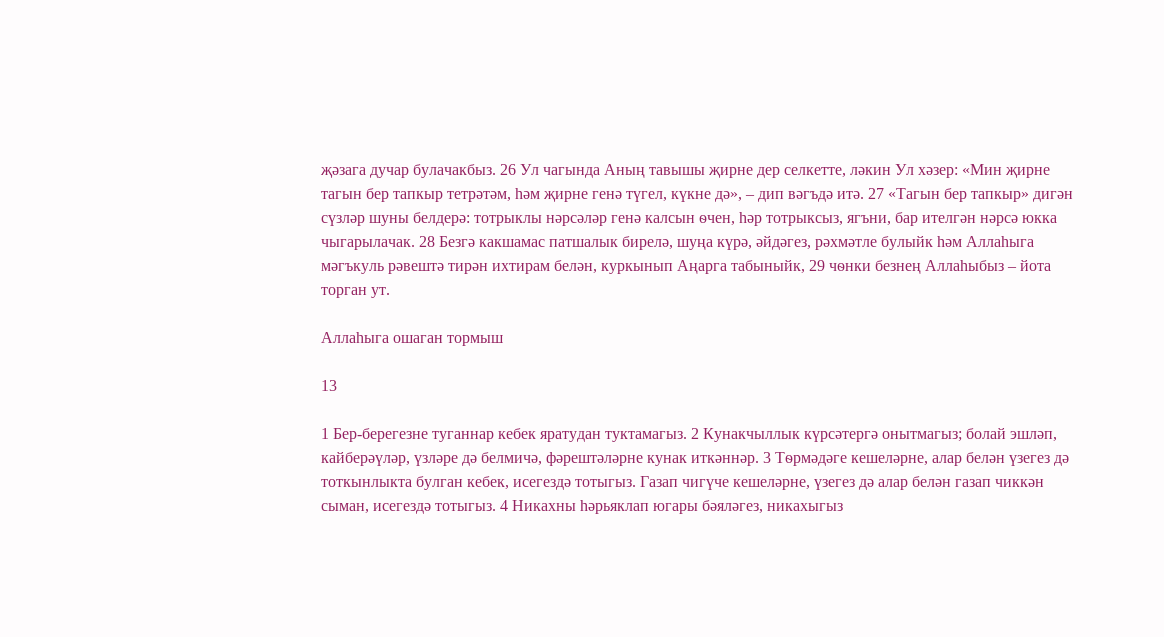җәзага дучар булачакбыз. 26 Ул чагында Аның тавышы җирне дер селкетте, ләкин Ул хәзер: «Мин җирне тагын бер тапкыр тетрәтәм, һәм җирне генә түгел, күкне дә», – дип вәгъдә итә. 27 «Тагын бер тапкыр» дигән сүзләр шуны белдерә: тотрыклы нәрсәләр генә калсын ѳчен, һәр тотрыксыз, ягъни, бар ителгән нәрсә юкка чыгарылачак. 28 Безгә какшамас патшалык бирелә, шуңа күрә, әйдәгез, рәхмәтле булыйк һәм Аллаһыга мәгъкуль рәвештә тирән ихтирам белән, куркынып Аңарга табыныйк, 29 чѳнки безнең Аллаһыбыз – йота торган ут.

Аллаһыга ошаган тормыш

13

1 Бер-берегезне туганнар кебек яратудан туктамагыз. 2 Кунакчыллык күрсәтергә онытмагыз; болай эшләп, кайберәүләр, үзләре дә белмичә, фәрештәләрне кунак иткәннәр. 3 Тѳрмәдәге кешеләрне, алар белән үзегез дә тоткынлыкта булган кебек, исегездә тотыгыз. Газап чигүче кешеләрне, үзегез дә алар белән газап чиккән сыман, исегездә тотыгыз. 4 Никахны һәрьяклап югары бәяләгез, никахыгыз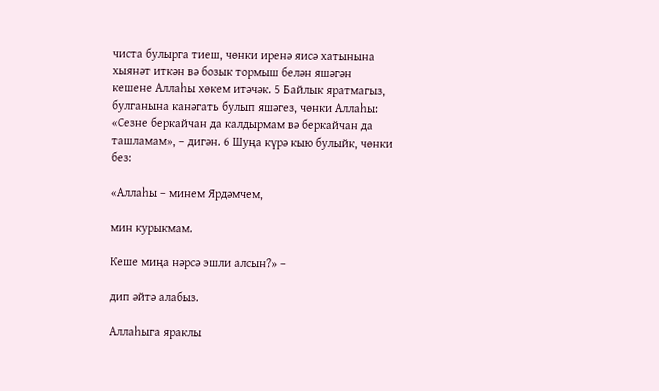чиста булырга тиеш, чѳнки иренә яисә хатынына хыянәт иткән вә бозык тормыш белән яшәгән кешене Аллаһы хѳкем итәчәк. 5 Байлык яратмагыз, булганына канәгать булып яшәгез, чѳнки Аллаһы: «Сезне беркайчан да калдырмам вә беркайчан да ташламам», – дигән. 6 Шуңа күрә кыю булыйк, чѳнки без:

«Аллаһы – минем Ярдәмчем,

мин курыкмам.

Кеше миңа нәрсә эшли алсын?» –

дип әйтә алабыз.

Аллаһыга яраклы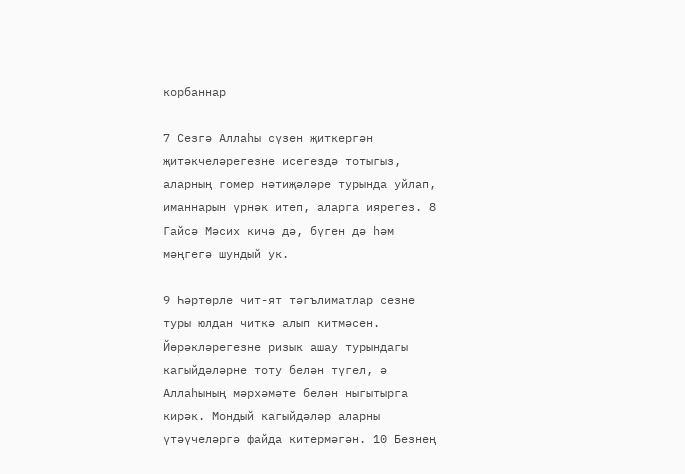корбаннар

7 Сезгә Аллаһы сүзен җиткергән җитәкчеләрегезне исегездә тотыгыз, аларның гомер нәтиҗәләре турында уйлап, иманнарын үрнәк итеп, аларга иярегез. 8 Гайсә Мәсих кичә дә, бүген дә һәм мәңгегә шундый ук.

9 Һәртѳрле чит-ят тәгълиматлар сезне туры юлдан читкә алып китмәсен. Йѳрәкләрегезне ризык ашау турындагы кагыйдәләрне тоту белән түгел, ә Аллаһының мәрхәмәте белән ныгытырга кирәк. Мондый кагыйдәләр аларны үтәүчеләргә файда китермәгән. 10 Безнең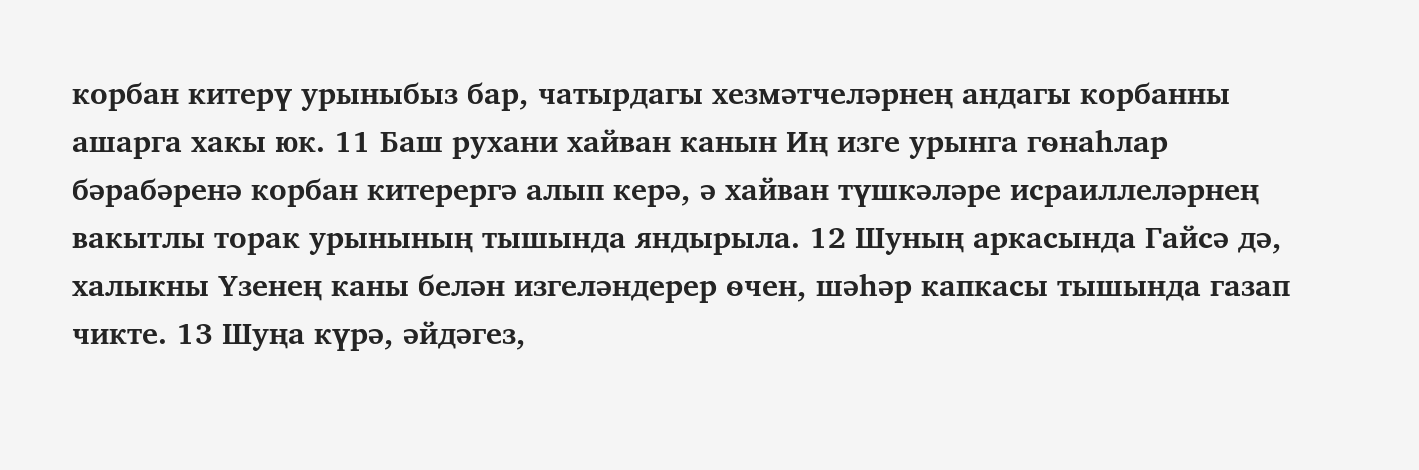корбан китерү урыныбыз бар, чатырдагы хезмәтчеләрнең андагы корбанны ашарга хакы юк. 11 Баш рухани хайван канын Иң изге урынга гѳнаһлар бәрабәренә корбан китерергә алып керә, ә хайван түшкәләре исраиллеләрнең вакытлы торак урынының тышында яндырыла. 12 Шуның аркасында Гайсә дә, халыкны Үзенең каны белән изгеләндерер ѳчен, шәһәр капкасы тышында газап чикте. 13 Шуңа күрә, әйдәгез,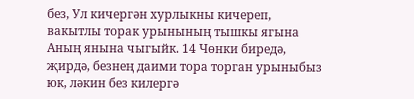без, Ул кичергән хурлыкны кичереп, вакытлы торак урынының тышкы ягына Аның янына чыгыйк. 14 Чѳнки биредә, җирдә, безнең даими тора торган урыныбыз юк, ләкин без килергә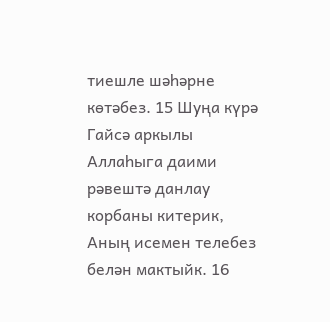тиешле шәһәрне кѳтәбез. 15 Шуңа күрә Гайсә аркылы Аллаһыга даими рәвештә данлау корбаны китерик, Аның исемен телебез белән мактыйк. 16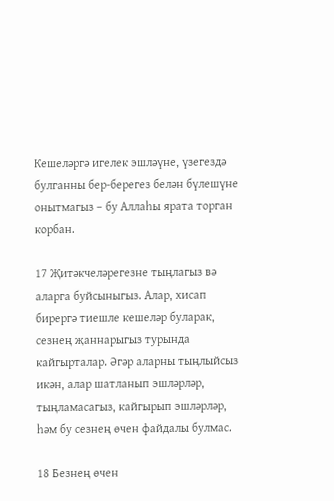Кешеләргә игелек эшләүне, үзегездә булганны бер-берегез белән бүлешүне онытмагыз – бу Аллаһы ярата торган корбан.

17 Җитәкчеләрегезне тыңлагыз вә аларга буйсыныгыз. Алар, хисап бирергә тиешле кешеләр буларак, сезнең җаннарыгыз турында кайгырталар. Әгәр аларны тыңлыйсыз икән, алар шатланып эшләрләр, тыңламасагыз, кайгырып эшләрләр, һәм бу сезнең ѳчен файдалы булмас.

18 Безнең ѳчен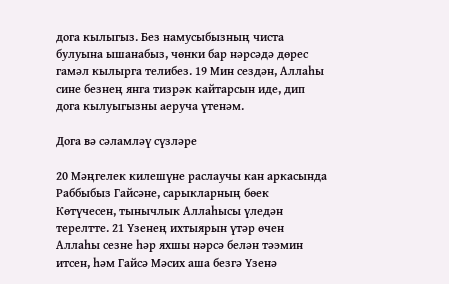дога кылыгыз. Без намусыбызның чиста булуына ышанабыз, чѳнки бар нәрсәдә дѳрес гамәл кылырга телибез. 19 Мин сездән, Аллаһы сине безнең янга тизрәк кайтарсын иде, дип дога кылуыгызны аеруча үтенәм.

Дога вә сәламләү сүзләре

20 Мәңгелек килешүне раслаучы кан аркасында Раббыбыз Гайсәне, сарыкларның бѳек Кѳтүчесен, тынычлык Аллаһысы үледән терелтте. 21 Үзенең ихтыярын үтәр ѳчен Аллаһы сезне һәр яхшы нәрсә белән тәэмин итсен, һәм Гайсә Мәсих аша безгә Үзенә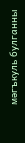мәгъкуль булганны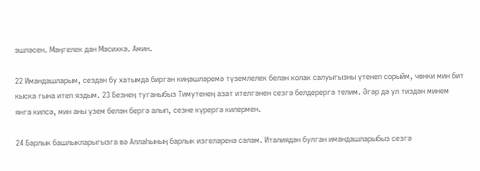эшләсен. Мәңгелек дан Мәсихкә. Амин.

22 Имандашларым, сездән бу хатымда биргән киңәшләремә түземлелек белән колак салуыгызны үтенеп сорыйм, чѳнки мин бит кыска гына итеп яздым. 23 Безнең туганыбыз Тимутенең азат ителгәнен сезгә белдерергә телим. Әгәр дә ул тиздән минем янга килсә, мин аны үзем белән бергә алып, сезне күрергә килермен.

24 Барлык башлыкларыгызга вә Аллаһының барлык изгеләренә сәлам. Италиядән булган имандашларыбыз сезгә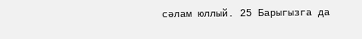сәлам юллый. 25 Барыгызга да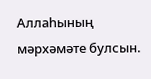Аллаһының мәрхәмәте булсын.